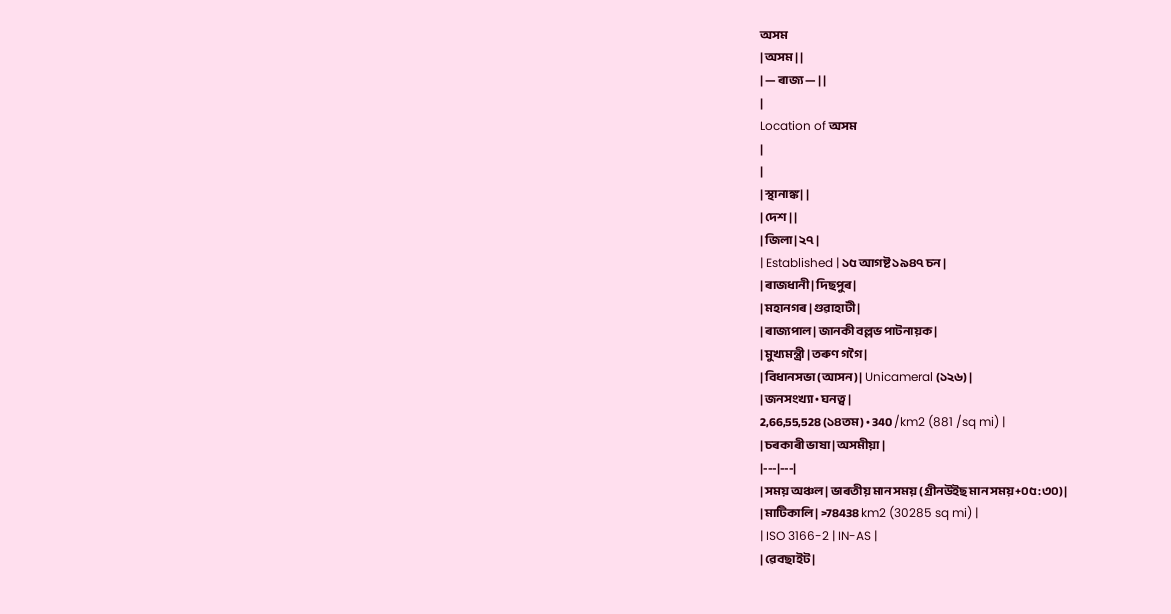অসম
| অসম | |
| — ৰাজ্য — | |
|
Location of অসম
|
|
| স্থানাঙ্ক | |
| দেশ | |
| জিলা | ২৭ |
| Established | ১৫ আগষ্ট ১৯৪৭ চন |
| ৰাজধানী | দিছপুৰ |
| মহানগৰ | গুৱাহাটী |
| ৰাজ্যপাল | জানকী বল্লভ পাটনায়ক |
| মুখ্যমন্ত্ৰী | তৰুণ গগৈ |
| বিধানসভা (আসন) | Unicameral (১২৬) |
| জনসংখ্যা • ঘনত্ব |
2,66,55,528 (১৪তম) • 340 /km2 (881 /sq mi) |
| চৰকাৰী ভাষা | অসমীয়া |
|---|---|
| সময় অঞ্চল | ভাৰতীয় মান সময় (গ্ৰীনউইছ মান সময়+০৫:৩০) |
| মাটিকালি | >78438 km2 (30285 sq mi) |
| ISO 3166-2 | IN-AS |
| ৱেবছাইট |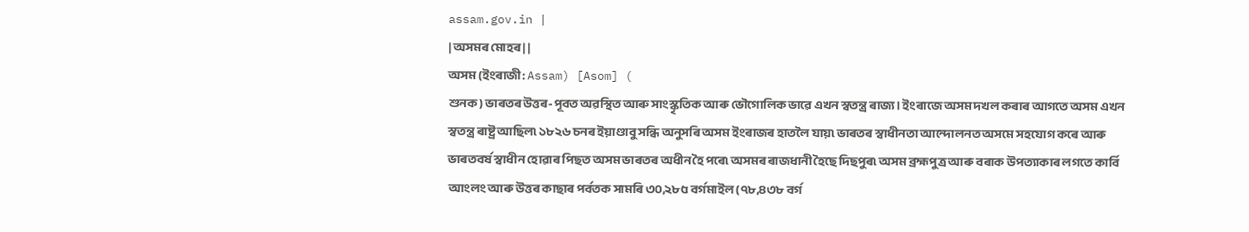assam.gov.in |
| অসমৰ মোহৰ | |
অসম (ইংৰাজী: Assam) [Asom] (
শুনক) ভাৰতৰ উত্তৰ-পূবত অৱস্থিত আৰু সাংস্কৃতিক আৰু ভৌগোলিক ভাৱে এখন স্বতন্ত্ৰ ৰাজ্য। ইংৰাজে অসম দখল কৰাৰ আগতে অসম এখন স্বতন্ত্ৰ ৰাষ্ট্ৰ আছিল৷ ১৮২৬ চনৰ ইয়াণ্ডাবু সন্ধি অনুসৰি অসম ইংৰাজৰ হাতলৈ যায়৷ ভাৰতৰ স্বাধীনতা আন্দোলনত অসমে সহযোগ কৰে আৰু ভাৰতবৰ্ষ স্বাধীন হোৱাৰ পিছত অসম ভাৰতৰ অধীন হৈ পৰে৷ অসমৰ ৰাজধানী হৈছে দিছপুৰ৷ অসম ব্ৰহ্মপুত্ৰ আৰু বৰাক উপত্যাকাৰ লগতে কাৰ্বি আংলং আৰু উত্তৰ কাছাৰ পৰ্বতক সামৰি ৩০,২৮৫ বৰ্গমাইল (৭৮,৪৩৮ বৰ্গ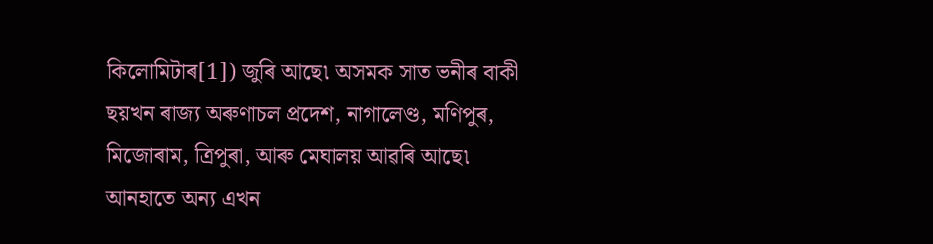কিলোমিটাৰ[1]) জুৰি আছে৷ অসমক সাত ভনীৰ বাকী ছয়খন ৰাজ্য অৰুণাচল প্ৰদেশ, নাগালেণ্ড, মণিপুৰ, মিজোৰাম, ত্ৰিপুৰা, আৰু মেঘালয় আৱৰি আছে৷ আনহাতে অন্য এখন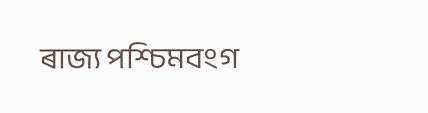ৰাজ্য পশ্চিমবংগ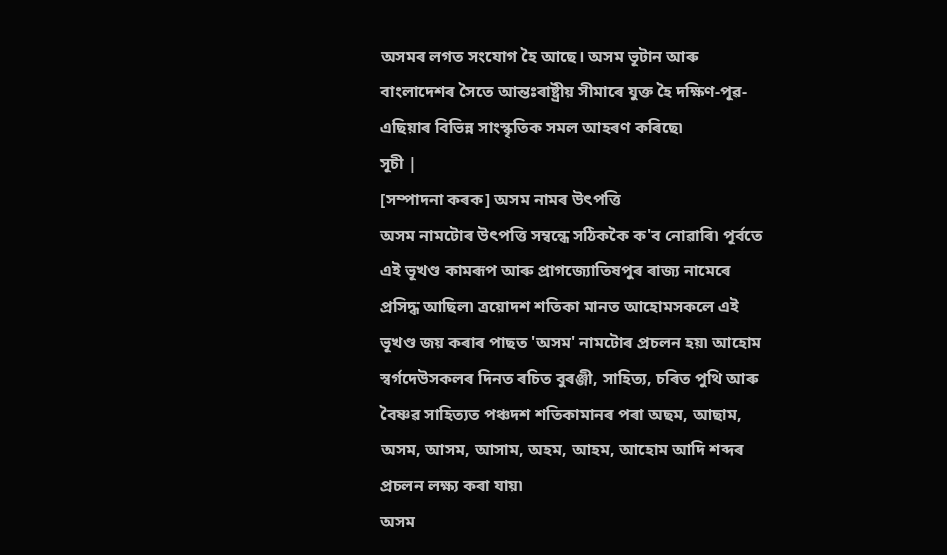অসমৰ লগত সংযোগ হৈ আছে। অসম ভূটান আৰু বাংলাদেশৰ সৈতে আন্তঃৰাষ্ট্ৰীয় সীমাৰে যুক্ত হৈ দক্ষিণ-পূৱ-এছিয়াৰ বিভিন্ন সাংস্কৃতিক সমল আহৰণ কৰিছে৷
সূচী |
[সম্পাদনা কৰক] অসম নামৰ উৎপত্তি
অসম নামটোৰ উৎপত্তি সম্বন্ধে সঠিককৈ ক'ব নোৱাৰি৷ পূৰ্বতে এই ভূখণ্ড কামৰূপ আৰু প্ৰাগজ্যোতিষপুৰ ৰাজ্য নামেৰে প্ৰসিদ্ধ আছিল৷ ত্ৰয়োদশ শতিকা মানত আহোমসকলে এই ভূখণ্ড জয় কৰাৰ পাছত 'অসম' নামটোৰ প্ৰচলন হয়৷ আহোম স্বৰ্গদেউসকলৰ দিনত ৰচিত বুৰঞ্জী, সাহিত্য, চৰিত পুথি আৰু বৈষ্ণৱ সাহিত্যত পঞ্চদশ শতিকামানৰ পৰা অছম, আছাম, অসম, আসম, আসাম, অহম, আহম, আহোম আদি শব্দৰ প্ৰচলন লক্ষ্য কৰা যায়৷
অসম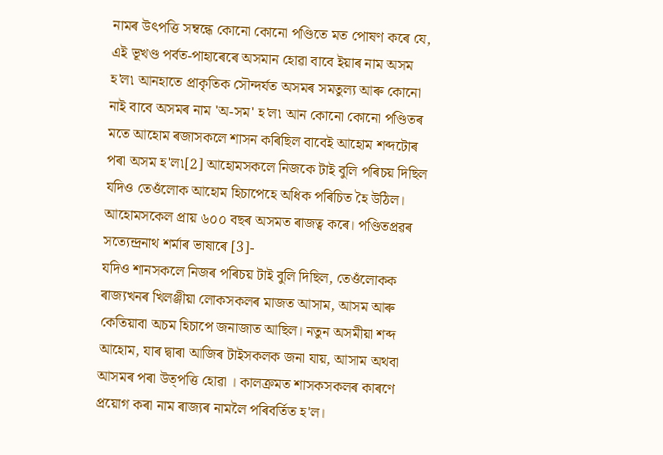নামৰ উৎপত্তি সম্বন্ধে কোনো কোনো পণ্ডিতে মত পোষণ কৰে যে, এই ভূখণ্ড পৰ্বত-পাহাৰেৰে অসমান হোৱা বাবে ইয়াৰ নাম অসম হ'ল৷ আনহাতে প্ৰাকৃতিক সৌন্দৰ্যত অসমৰ সমতুল্য আৰু কোনো নাই বাবে অসমৰ নাম 'অ-সম' হ'ল৷ আন কোনো কোনো পণ্ডিতৰ মতে আহোম ৰজাসকলে শাসন কৰিছিল বাবেই আহোম শব্দটোৰ পৰা অসম হ'ল৷[2] আহোমসকলে নিজকে টাই বুলি পৰিচয় দিছিল যদিও তেওঁলোক আহোম হিচাপেহে অধিক পৰিচিত হৈ উঠিল। আহোমসকেল প্ৰায় ৬০০ বছৰ অসমত ৰাজত্ব কৰে। পণ্ডিতপ্ৰৱৰ সত্যেন্দ্ৰনাথ শৰ্মাৰ ভাষাৰে [3]-
যদিও শানসকলে নিজৰ পৰিচয় টাই বুলি দিছিল, তেওঁলোকক ৰাজ্যখনৰ খিলঞ্জীয়া লোকসকলৰ মাজত আসাম, আসম আৰু কেতিয়াবা অচম হিচাপে জনাজাত আছিল। নতুন অসমীয়া শব্দ আহোম, যাৰ দ্বাৰা আজিৰ টাইসকলক জনা যায়, আসাম অথবা আসমৰ পৰা উত্পত্তি হোৱা । কালক্ৰমত শাসকসকলৰ কাৰণে প্ৰয়োগ কৰা নাম ৰাজ্যৰ নামলৈ পৰিবৰ্তিত হ'ল।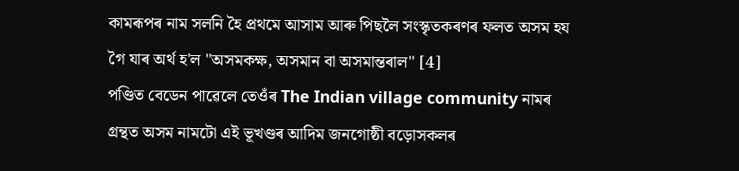কামৰূপৰ নাম সলনি হৈ প্ৰথমে আসাম আৰু পিছলৈ সংস্কৃতকৰণৰ ফলত অসম হয গৈ যাৰ অৰ্থ হ'ল "অসমকক্ষ, অসমান বা অসমান্তৰাল" [4]
পণ্ডিত বেডেন পাৱেলে তেওঁৰ The Indian village community নামৰ গ্ৰন্থত অসম নামটো এই ভূখণ্ডৰ আদিম জনগোষ্ঠী বড়োসকলৰ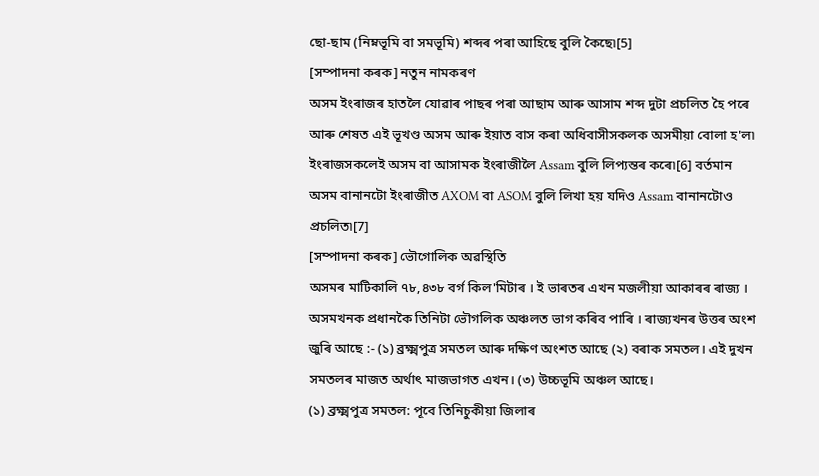ছো-ছাম (নিম্নভূমি বা সমভূমি) শব্দৰ পৰা আহিছে বুলি কৈছে৷[5]
[সম্পাদনা কৰক] নতুন নামকৰণ
অসম ইংৰাজৰ হাতলৈ যোৱাৰ পাছৰ পৰা আছাম আৰু আসাম শব্দ দুটা প্ৰচলিত হৈ পৰে আৰু শেষত এই ভূখণ্ড অসম আৰু ইয়াত বাস কৰা অধিবাসীসকলক অসমীয়া বোলা হ'ল৷ ইংৰাজসকলেই অসম বা আসামক ইংৰাজীলৈ Assam বুলি লিপ্যন্তৰ কৰে৷[6] বৰ্তমান অসম বানানটো ইংৰাজীত AXOM বা ASOM বুলি লিখা হয় যদিও Assam বানানটোও প্ৰচলিত৷[7]
[সম্পাদনা কৰক] ভৌগোলিক অৱস্থিতি
অসমৰ মাটিকালি ৭৮,৪৩৮ বৰ্গ কিল'মিটাৰ । ই ভাৰতৰ এখন মজলীয়া আকাৰৰ ৰাজ্য । অসমখনক প্ৰধানকৈ তিনিটা ভৌগলিক অঞ্চলত ভাগ কৰিব পাৰি । ৰাজ্যখনৰ উত্তৰ অংশ জুৰি আছে :- (১) ব্ৰক্ষ্মপুত্ৰ সমতল আৰু দক্ষিণ অংশত আছে (২) বৰাক সমতল। এই দুখন সমতলৰ মাজত অৰ্থাৎ মাজভাগত এখন। (৩) উচ্চভূমি অঞ্চল আছে।
(১) ব্ৰক্ষ্মপুত্ৰ সমতল: পূবে তিনিচুকীয়া জিলাৰ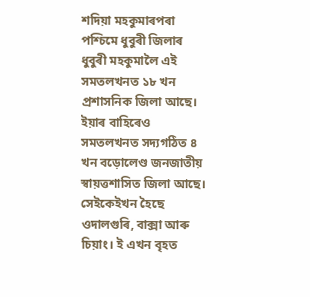শদিয়া মহকুমাৰপৰা পশ্চিমে ধুবুৰী জিলাৰ ধুবুৰী মহকুমালৈ এই সমতলখনত ১৮ খন প্ৰশাসনিক জিলা আছে। ইয়াৰ বাহিৰেও সমতলখনত সদ্যগঠিত ৪ খন বড়োলেণ্ড জনজাতীয় স্বায়ত্তশাসিত জিলা আছে। সেইকেইখন হৈছে ওদালগুৰি, বাক্সা আৰু চিয়াং। ই এখন বৃহত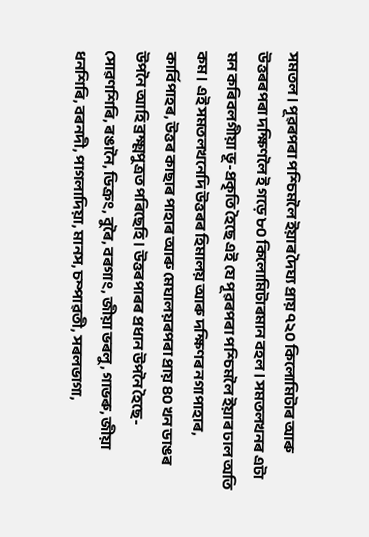সমতল । পূৱৰপৰা পশ্চিমলৈ ইয়াৰ দৈঘ্য প্ৰায় ৭২০ কিলোমিটাৰ আৰু উত্তৰৰপৰা দক্ষিণলৈ ই গড়ে ৮০ কিলোমিটাৰমান বহল। সমতলখনৰ এটা মন কৰিবলগীয়া ভূ-প্ৰকৃতি হৈছে এই যে পূৱৰপৰা পশ্চিমলৈ ইয়াৰ ঢাল অতি কম । এই সমতলখনেদি উত্তৰৰ হিমালয় আৰু দক্ষিণৰ নগাপাহাৰ, কাৰ্বিপাহৰ, উত্তৰ কাছাৰ পাহাৰ আৰু মেঘালয়ৰপৰা প্ৰায় ৪০ খন ডাঙৰ উপনৈ আহি ব্ৰক্ষ্মপুত্ৰত পৰিছেহি। উত্তৰপাৰৰ প্ৰধান উপনৈ হৈছে- সোৱণশিৰি, ৰঙানৈ, ডিক্ৰং, বুৰৈ, বৰগাং, জীয়া ভৰলু, গাভৰু, জীয়া ধনশিৰি, বৰনদী, পাগলাদিয়া, মানস, চম্পাৱতী, সৰলভাগা,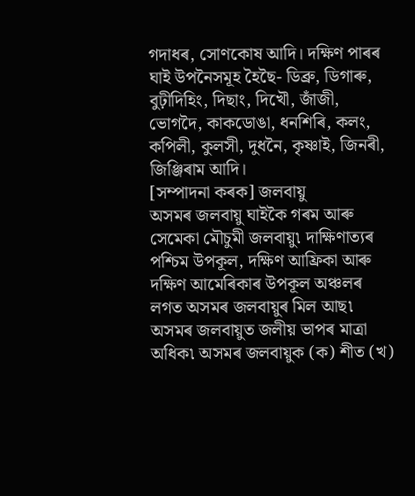গদাধৰ, সোণকোষ আদি। দক্ষিণ পাৰৰ ঘাই উপনৈসমূহ হৈছৈ- ডিব্ৰু, ডিগাৰু, বুঢ়ীদিহিং, দিছাং, দিখৌ, জাঁজী, ভোগদৈ, কাকডোঙা, ধনশিৰি, কলং, কপিলী, কুলসী, দুধনৈ, কৃষ্ণাই, জিনৰী, জিঞ্জিৰাম আদি।
[সম্পাদনা কৰক] জলবায়ু
অসমৰ জলবায়ু ঘাইকৈ গৰম আৰু সেমেকা মৌচুমী জলবায়ু৷ দাক্ষিণাত্যৰ পশ্চিম উপকূল, দক্ষিণ আফ্ৰিকা আৰু দক্ষিণ আমেৰিকাৰ উপকূল অঞ্চলৰ লগত অসমৰ জলবায়ুৰ মিল আছ৷ অসমৰ জলবায়ুত জলীয় ভাপৰ মাত্ৰা অধিক৷ অসমৰ জলবায়ুক (ক) শীত (খ)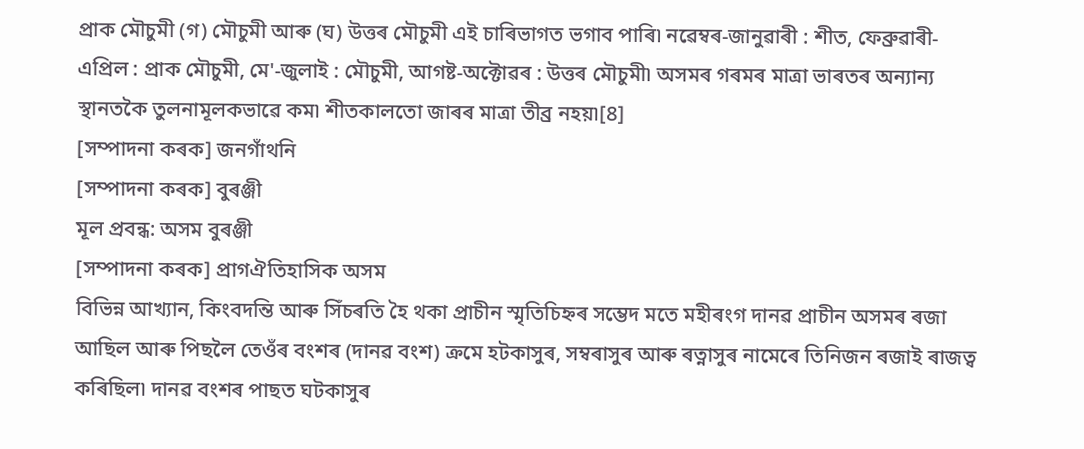প্ৰাক মৌচুমী (গ) মৌচুমী আৰু (ঘ) উত্তৰ মৌচুমী এই চাৰিভাগত ভগাব পাৰি৷ নৱেম্বৰ-জানুৱাৰী : শীত, ফেব্ৰুৱাৰী-এপ্ৰিল : প্ৰাক মৌচুমী, মে'-জুলাই : মৌচুমী, আগষ্ট-অক্টোৱৰ : উত্তৰ মৌচুমী৷ অসমৰ গৰমৰ মাত্ৰা ভাৰতৰ অন্যান্য স্থানতকৈ তুলনামূলকভাৱে কম৷ শীতকালতো জাৰৰ মাত্ৰা তীব্ৰ নহয়৷[8]
[সম্পাদনা কৰক] জনগাঁথনি
[সম্পাদনা কৰক] বুৰঞ্জী
মূল প্ৰবন্ধ: অসম বুৰঞ্জী
[সম্পাদনা কৰক] প্ৰাগঐতিহাসিক অসম
বিভিন্ন আখ্যান, কিংবদন্তি আৰু সিঁচৰতি হৈ থকা প্ৰাচীন স্মৃতিচিহ্নৰ সম্ভেদ মতে মহীৰংগ দানৱ প্ৰাচীন অসমৰ ৰজা আছিল আৰু পিছলৈ তেওঁৰ বংশৰ (দানৱ বংশ) ক্ৰমে হটকাসুৰ, সম্বৰাসুৰ আৰু ৰত্নাসুৰ নামেৰে তিনিজন ৰজাই ৰাজত্ব কৰিছিল৷ দানৱ বংশৰ পাছত ঘটকাসুৰ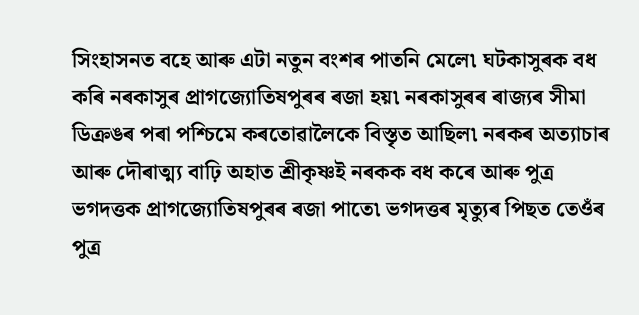সিংহাসনত বহে আৰু এটা নতুন বংশৰ পাতনি মেলে৷ ঘটকাসুৰক বধ কৰি নৰকাসুৰ প্ৰাগজ্যোতিষপুৰৰ ৰজা হয়৷ নৰকাসুৰৰ ৰাজ্যৰ সীমা ডিক্ৰঙৰ পৰা পশ্চিমে কৰতোৱালৈকে বিস্তৃত আছিল৷ নৰকৰ অত্যাচাৰ আৰু দৌৰাত্ম্য বাঢ়ি অহাত শ্ৰীকৃষ্ণই নৰকক বধ কৰে আৰু পুত্ৰ ভগদত্তক প্ৰাগজ্যোতিষপুৰৰ ৰজা পাতে৷ ভগদত্তৰ মৃত্যুৰ পিছত তেওঁৰ পুত্ৰ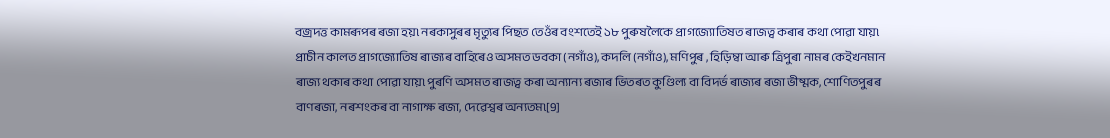বজ্ৰদত্ত কামৰূপৰ ৰজা হয়৷ নৰকাসুৰৰ মৃত্যুৰ পিছত তেওঁৰ বংশতেই ১৮ পুৰুষলৈকে প্ৰাগজ্যোতিষত ৰাজত্ব কৰাৰ কথা পোৱা যায়৷
প্ৰাচীন কালত প্ৰাগজ্যোতিষ ৰাজ্যৰ বাহিৰেও অসমত ডবকা (নগাঁও), কদলি (নগাঁও), মণিপুৰ , হিড়িম্বা আৰু ত্ৰিপুৰা নামৰ কেইখনমান ৰাজ্য থকাৰ কথা পোৱা যায়৷ পুৰণি অসমত ৰাজত্ব কৰা অন্যান্য ৰজাৰ ভিতৰত কুণ্ডিল্য বা বিদৰ্ভ ৰাজ্যৰ ৰজা ভীষ্মক, শোণিতপুৰৰ বাণৰজা, নৰশংকৰ বা নাগাক্ষ ৰজা, দেৱেশ্বৰ অন্যতম৷[9]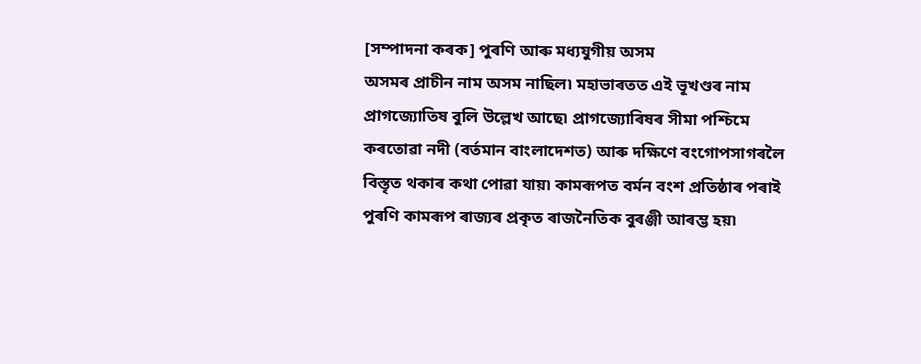[সম্পাদনা কৰক] পুৰণি আৰু মধ্যযুগীয় অসম
অসমৰ প্ৰাচীন নাম অসম নাছিল৷ মহাভাৰতত এই ভূখণ্ডৰ নাম প্ৰাগজ্যোতিষ বুলি উল্লেখ আছে৷ প্ৰাগজ্যোৰিষৰ সীমা পশ্চিমে কৰতোৱা নদী (বৰ্তমান বাংলাদেশত) আৰু দক্ষিণে বংগোপসাগৰলৈ বিস্তৃত থকাৰ কথা পোৱা যায়৷ কামৰূপত বৰ্মন বংশ প্ৰতিষ্ঠাৰ পৰাই পুৰণি কামৰূপ ৰাজ্যৰ প্ৰকৃত ৰাজনৈতিক বুৰঞ্জী আৰম্ভ হয়৷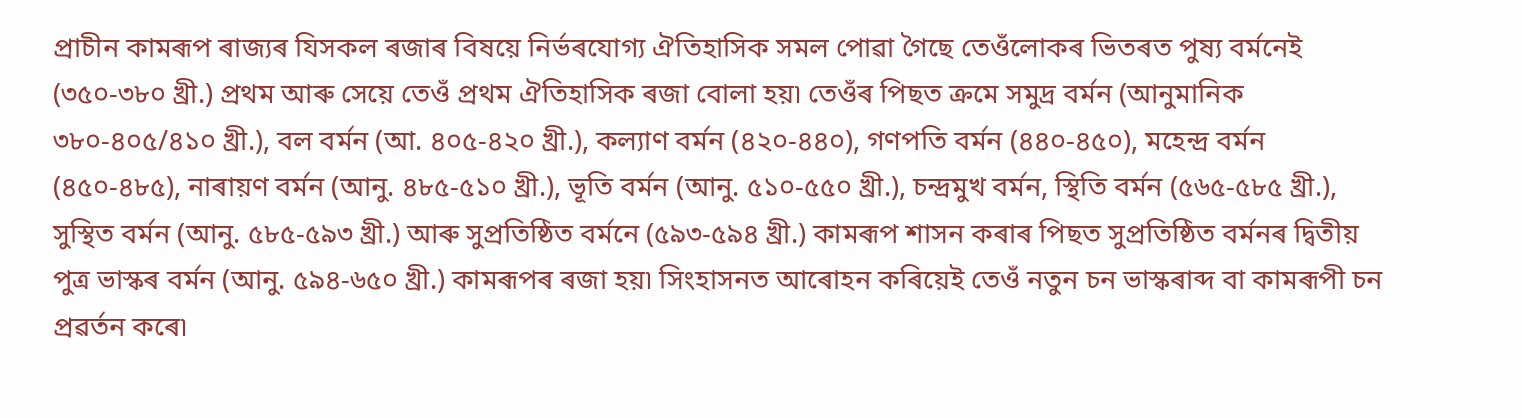প্ৰাচীন কামৰূপ ৰাজ্যৰ যিসকল ৰজাৰ বিষয়ে নিৰ্ভৰযোগ্য ঐতিহাসিক সমল পোৱা গৈছে তেওঁলোকৰ ভিতৰত পুষ্য বৰ্মনেই (৩৫০-৩৮০ খ্ৰী.) প্ৰথম আৰু সেয়ে তেওঁ প্ৰথম ঐতিহাসিক ৰজা বোলা হয়৷ তেওঁৰ পিছত ক্ৰমে সমুদ্ৰ বৰ্মন (আনুমানিক ৩৮০-৪০৫/৪১০ খ্ৰী.), বল বৰ্মন (আ. ৪০৫-৪২০ খ্ৰী.), কল্যাণ বৰ্মন (৪২০-৪৪০), গণপতি বৰ্মন (৪৪০-৪৫০), মহেন্দ্ৰ বৰ্মন (৪৫০-৪৮৫), নাৰায়ণ বৰ্মন (আনু. ৪৮৫-৫১০ খ্ৰী.), ভূতি বৰ্মন (আনু. ৫১০-৫৫০ খ্ৰী.), চন্দ্ৰমুখ বৰ্মন, স্থিতি বৰ্মন (৫৬৫-৫৮৫ খ্ৰী.), সুস্থিত বৰ্মন (আনু. ৫৮৫-৫৯৩ খ্ৰী.) আৰু সুপ্ৰতিষ্ঠিত বৰ্মনে (৫৯৩-৫৯৪ খ্ৰী.) কামৰূপ শাসন কৰাৰ পিছত সুপ্ৰতিষ্ঠিত বৰ্মনৰ দ্বিতীয় পুত্ৰ ভাস্কৰ বৰ্মন (আনু. ৫৯৪-৬৫০ খ্ৰী.) কামৰূপৰ ৰজা হয়৷ সিংহাসনত আৰোহন কৰিয়েই তেওঁ নতুন চন ভাস্কৰাব্দ বা কামৰূপী চন প্ৰৱৰ্তন কৰে৷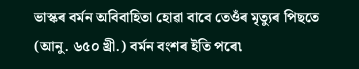ভাস্কৰ বৰ্মন অবিবাহিতা হোৱা বাবে তেওঁৰ মৃত্যুৰ পিছতে (আনু. ৬৫০ খ্ৰী.) বৰ্মন বংশৰ ইতি পৰে৷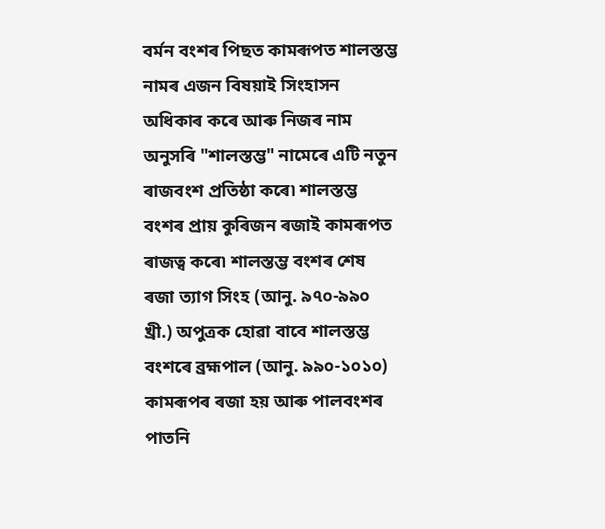বৰ্মন বংশৰ পিছত কামৰূপত শালস্তম্ভ নামৰ এজন বিষয়াই সিংহাসন অধিকাৰ কৰে আৰু নিজৰ নাম অনুসৰি "শালস্তম্ভ" নামেৰে এটি নতুন ৰাজবংশ প্ৰতিষ্ঠা কৰে৷ শালস্তম্ভ বংশৰ প্ৰায় কুৰিজন ৰজাই কামৰূপত ৰাজত্ব কৰে৷ শালস্তম্ভ বংশৰ শেষ ৰজা ত্যাগ সিংহ (আনু. ৯৭০-৯৯০ খ্ৰী.) অপুত্ৰক হোৱা বাবে শালস্তম্ভ বংশৰে ব্ৰহ্মপাল (আনু. ৯৯০-১০১০) কামৰূপৰ ৰজা হয় আৰু পালবংশৰ পাতনি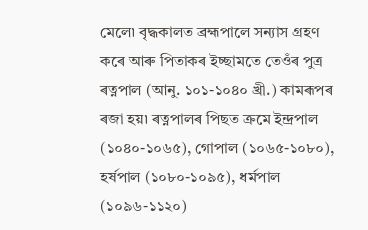মেলে৷ বৃদ্ধকালত ব্ৰহ্মপালে সন্যাস গ্ৰহণ কৰে আৰু পিতাকৰ ইচ্ছামতে তেওঁৰ পুত্ৰ ৰত্নপাল (আনু. ১০১-১০৪০ খ্ৰী.) কামৰূপৰ ৰজা হয়৷ ৰত্নপালৰ পিছত ক্ৰমে ইন্দ্ৰপাল (১০৪০-১০৬৫), গোপাল (১০৬৫-১০৮০), হৰ্ষপাল (১০৮০-১০৯৫), ধৰ্মপাল (১০৯৬-১১২০)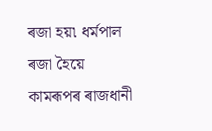ৰজা হয়৷ ধৰ্মপাল ৰজা হৈয়ে কামৰূপৰ ৰাজধানী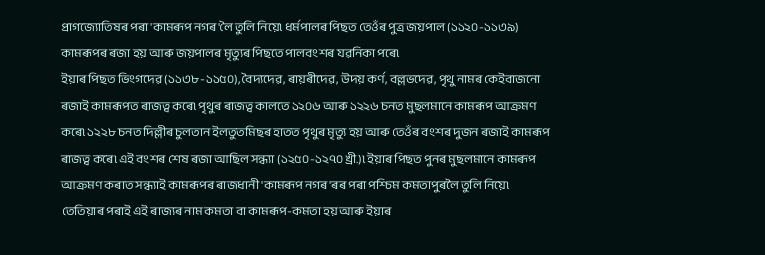প্ৰাগজ্যোতিষৰ পৰা 'কামৰূপ নগৰ'লৈ তুলি নিয়ে৷ ধৰ্মপালৰ পিছত তেওঁৰ পুত্ৰ জয়পাল (১১২০-১১৩৯) কামৰূপৰ ৰজা হয় আৰু জয়পালৰ মৃত্যুৰ পিছতে পালবংশৰ যৱনিকা পৰে৷
ইয়াৰ পিছত ভিংগদেৱ (১১৩৮-১১৫০), বৈদ্যদেৱ, ৰায়ৰীদেৱ, উদয় কৰ্ণ, বল্লভদেৱ, পৃথু নামৰ কেইবাজনো ৰজাই কামৰূপত ৰাজত্ব কৰে৷ পৃথুৰ ৰাজত্ব কালতে ১২০৬ আৰু ১২২৬ চনত মুছলমানে কামৰূপ আক্ৰমণ কৰে৷ ১২২৮ চনত দিল্লীৰ চুলতান ইলতুতমিছৰ হাতত পৃথুৰ মৃত্যু হয় আৰু তেওঁৰ বংশৰ দুজন ৰজাই কামৰূপ ৰাজত্ব কৰে৷ এই বংশৰ শেষ ৰজা আছিল সন্ধ্যা (১২৫০-১২৭০ খ্ৰী.)৷ ইয়াৰ পিছত পুনৰ মুছলমানে কামৰূপ আক্ৰমণ কৰাত সন্ধ্যাই কামৰূপৰ ৰাজধানী 'কামৰূপ নগৰ'ৰৰ পৰা পশ্চিম কমতাপুৰলৈ তুলি নিয়ে৷ তেতিয়াৰ পৰাই এই ৰাজ্যৰ নাম কমতা বা কামৰূপ-কমতা হয় আৰু ইয়াৰ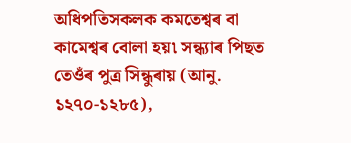অধিপতিসকলক কমতেশ্বৰ বা কামেশ্বৰ বোলা হয়৷ সন্ধ্যাৰ পিছত তেওঁৰ পুত্ৰ সিন্ধুৰায় (আনু. ১২৭০-১২৮৫),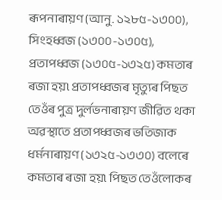ৰূপনাৰায়ণ (আনু. ১২৮৫-১৩০০), সিংহধ্বজ (১৩০০-১৩০৫), প্ৰতাপধ্বজ (১৩০৫-১৩২৫) কমতাৰ ৰজা হয়৷ প্ৰতাপধ্বজৰ মৃত্যুৰ পিছত তেওঁৰ পুত্ৰ দুৰ্লভনাৰায়ণ জীৱিত থকা অৱস্থাতে প্ৰতাপধ্বজৰ ভতিজাক ধৰ্মনাৰায়ণ (১৩২৫-১৩৩০) বলেৰে কমতাৰ ৰজা হয়৷ পিছত তেওঁলোকৰ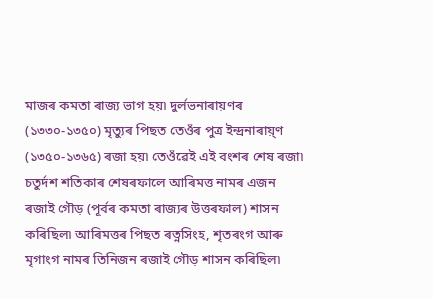মাজৰ কমতা ৰাজ্য ভাগ হয়৷ দুৰ্লভনাৰায়ণৰ (১৩৩০-১৩৫০) মৃত্যুৰ পিছত তেওঁৰ পুত্ৰ ইন্দ্ৰনাৰায়্ণ (১৩৫০-১৩৬৫) ৰজা হয়৷ তেওঁৱেই এই বংশৰ শেষ ৰজা৷
চতুৰ্দশ শতিকাৰ শেষৰফালে আৰিমত্ত নামৰ এজন ৰজাই গৌড় (পূৰ্বৰ কমতা ৰাজ্যৰ উত্তৰফাল) শাসন কৰিছিল৷ আৰিমত্তৰ পিছত ৰত্নসিংহ, শৃতৰংগ আৰু মৃগাংগ নামৰ তিনিজন ৰজাই গৌড় শাসন কৰিছিল৷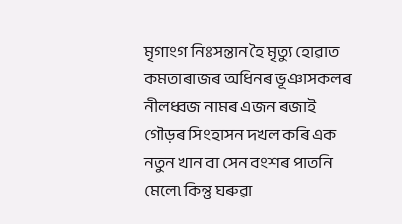মৃগাংগ নিঃসন্তান হৈ মৃত্যু হোৱাত কমতাৰাজৰ অধিনৰ ভূঞাসকলৰ নীলধ্বজ নামৰ এজন ৰজাই গৌড়ৰ সিংহাসন দখল কৰি এক নতুন খান বা সেন বংশৰ পাতনি মেলে৷ কিন্তু ঘৰুৱা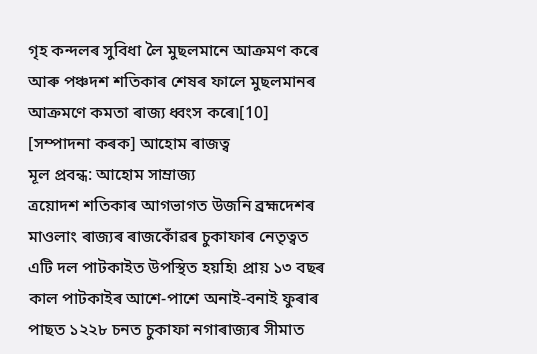গৃহ কন্দলৰ সুবিধা লৈ মুছলমানে আক্ৰমণ কৰে আৰু পঞ্চদশ শতিকাৰ শেষৰ ফালে মুছলমানৰ আক্ৰমণে কমতা ৰাজ্য ধ্বংস কৰে৷[10]
[সম্পাদনা কৰক] আহোম ৰাজত্ব
মূল প্ৰবন্ধ: আহোম সাম্ৰাজ্য
ত্ৰয়োদশ শতিকাৰ আগভাগত উজনি ব্ৰহ্মদেশৰ মাওলাং ৰাজ্যৰ ৰাজকোঁৱৰ চুকাফাৰ নেতৃত্বত এটি দল পাটকাইত উপস্থিত হয়হি৷ প্ৰায় ১৩ বছৰ কাল পাটকাইৰ আশে-পাশে অনাই-বনাই ফুৰাৰ পাছত ১২২৮ চনত চুকাফা নগাৰাজ্যৰ সীমাত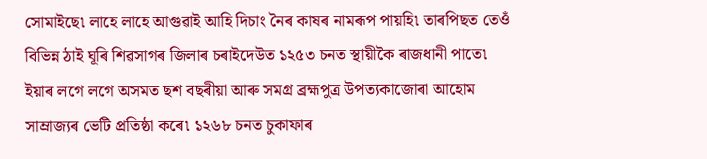সোমাইছে৷ লাহে লাহে আগুৱাই আহি দিচাং নৈৰ কাষৰ নামৰূপ পায়হি৷ তাৰপিছত তেওঁ বিভিন্ন ঠাই ঘূৰি শিৱসাগৰ জিলাৰ চৰাইদেউত ১২৫৩ চনত স্থায়ীকৈ ৰাজধানী পাতে৷ ইয়াৰ লগে লগে অসমত ছশ বছৰীয়া আৰু সমগ্ৰ ব্ৰহ্মপুত্ৰ উপত্যকাজোৰা আহোম সাম্ৰাজ্যৰ ভেটি প্ৰতিষ্ঠা কৰে৷ ১২৬৮ চনত চুকাফাৰ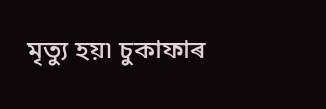মৃত্যু হয়৷ চুকাফাৰ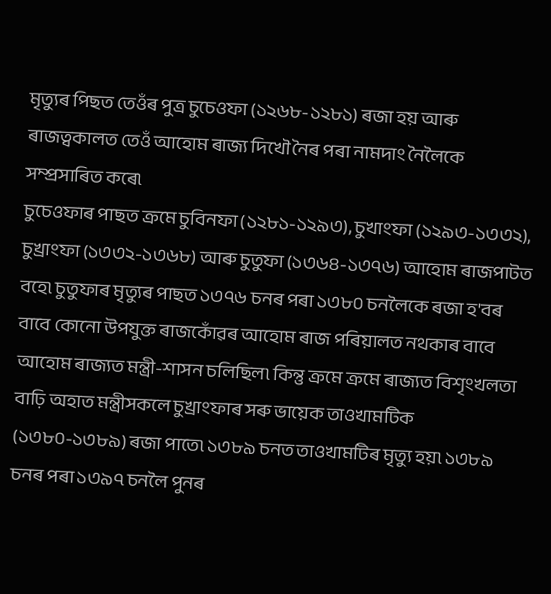মৃত্যুৰ পিছত তেওঁৰ পুত্ৰ চুচেওফা (১২৬৮-১২৮১) ৰজা হয় আৰু ৰাজত্বকালত তেওঁ আহোম ৰাজ্য দিখৌ নৈৰ পৰা নামদাং নৈলৈকে সম্প্ৰসাৰিত কৰে৷
চুচেওফাৰ পাছত ক্ৰমে চুবিনফা (১২৮১-১২৯৩), চুখাংফা (১২৯৩-১৩৩২), চুখ্ৰাংফা (১৩৩২-১৩৬৮) আৰু চুতুফা (১৩৬৪-১৩৭৬) আহোম ৰাজপাটত বহে৷ চুতুফাৰ মৃত্যুৰ পাছত ১৩৭৬ চনৰ পৰা ১৩৮০ চনলৈকে ৰজা হ'বৰ বাবে কোনো উপযুক্ত ৰাজকোঁৱৰ আহোম ৰাজ পৰিয়ালত নথকাৰ বাবে আহোম ৰাজ্যত মন্ত্ৰী-শাসন চলিছিল৷ কিন্তু ক্ৰমে ক্ৰমে ৰাজ্যত বিশৃংখলতা বাঢ়ি অহাত মন্ত্ৰীসকলে চুখ্ৰাংফাৰ সৰু ভায়েক তাওখামটিক (১৩৮০-১৩৮৯) ৰজা পাতে৷ ১৩৮৯ চনত তাওখামটিৰ মৃত্যু হয়৷ ১৩৮৯ চনৰ পৰা ১৩৯৭ চনলৈ পুনৰ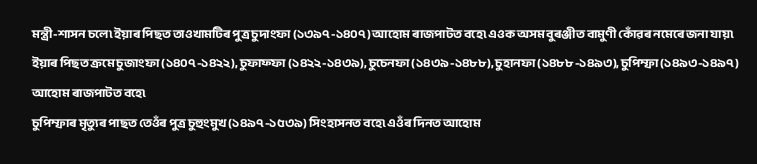মন্ত্ৰী-শাসন চলে৷ ইয়াৰ পিছত তাওখামটিৰ পুত্ৰ চুদাংফা (১৩৯৭-১৪০৭) আহোম ৰাজপাটত বহে৷ এওক অসম বুৰঞ্জীত বামুণী কোঁৱৰ নমেৰে জনা যায়৷ ইয়াৰ পিছত ক্ৰমে চুজাংফা (১৪০৭-১৪২২), চুফাফ্ফা (১৪২২-১৪৩৯), চুচেনফা (১৪৩৯-১৪৮৮), চুহানফা (১৪৮৮-১৪৯৩), চুপিম্ফা (১৪৯৩-১৪৯৭) আহোম ৰাজপাটত বহে৷
চুপিম্ফাৰ মৃত্যুৰ পাছত তেওঁৰ পুত্ৰ চুহুংমুখ (১৪৯৭-১৫৩৯) সিংহাসনত বহে৷ এওঁৰ দিনত আহোম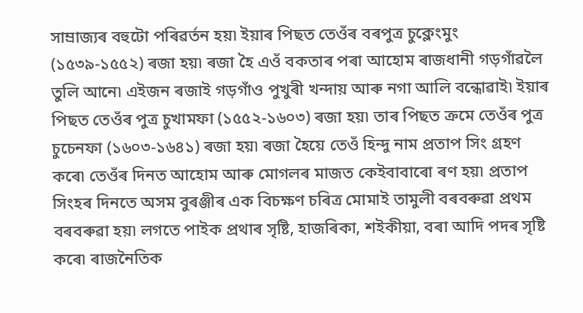সাম্ৰাজ্যৰ বহুটো পৰিৱৰ্তন হয়৷ ইয়াৰ পিছত তেওঁৰ বৰপুত্ৰ চুক্লেংমুং (১৫৩৯-১৫৫২) ৰজা হয়৷ ৰজা হৈ এওঁ বকতাৰ পৰা আহোম ৰাজধানী গড়গাঁৱলৈ তুলি আনে৷ এইজন ৰজাই গড়গাঁও পুখুৰী খন্দায় আৰু নগা আলি বন্ধোৱাই৷ ইয়াৰ পিছত তেওঁৰ পুত্ৰ চুখামফা (১৫৫২-১৬০৩) ৰজা হয়৷ তাৰ পিছত ক্ৰমে তেওঁৰ পুত্ৰ চুচেনফা (১৬০৩-১৬৪১) ৰজা হয়৷ ৰজা হৈয়ে তেওঁ হিন্দু নাম প্ৰতাপ সিং গ্ৰহণ কৰে৷ তেওঁৰ দিনত আহোম আৰু মোগলৰ মাজত কেইবাবাৰো ৰণ হয়৷ প্ৰতাপ সিংহৰ দিনতে অসম বুৰঞ্জীৰ এক বিচক্ষণ চৰিত্ৰ মোমাই তামুলী বৰবৰুৱা প্ৰথম বৰবৰুৱা হয়৷ লগতে পাইক প্ৰথাৰ সৃষ্টি, হাজৰিকা, শইকীয়া, বৰা আদি পদৰ সৃষ্টি কৰে৷ ৰাজনৈতিক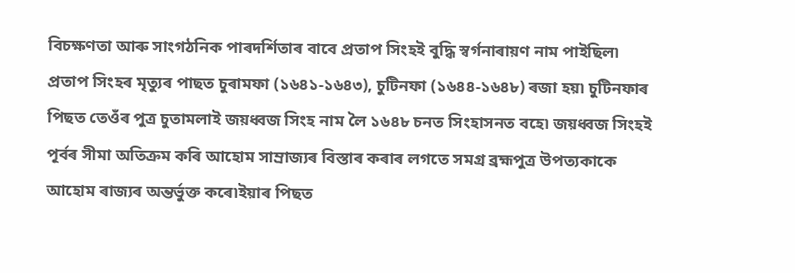বিচক্ষণতা আৰু সাংগঠনিক পাৰদৰ্শিতাৰ বাবে প্ৰতাপ সিংহই বুদ্ধি স্বৰ্গনাৰায়ণ নাম পাইছিল৷
প্ৰতাপ সিংহৰ মৃত্যুৰ পাছত চুৰামফা (১৬৪১-১৬৪৩), চুটিনফা (১৬৪৪-১৬৪৮) ৰজা হয়৷ চুটিনফাৰ পিছত তেওঁৰ পুত্ৰ চুতামলাই জয়ধ্বজ সিংহ নাম লৈ ১৬৪৮ চনত সিংহাসনত বহে৷ জয়ধ্বজ সিংহই পূৰ্বৰ সীমা অতিক্ৰম কৰি আহোম সাম্ৰাজ্যৰ বিস্তাৰ কৰাৰ লগতে সমগ্ৰ ব্ৰহ্মপুত্ৰ উপত্যকাকে আহোম ৰাজ্যৰ অন্তৰ্ভুক্ত কৰে৷ইয়াৰ পিছত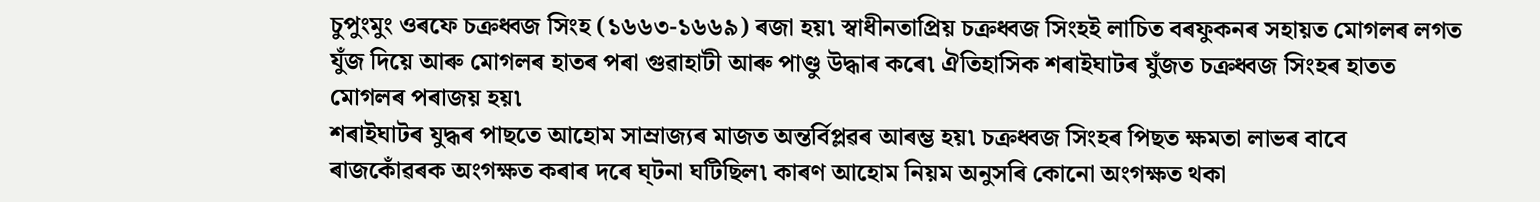চুপুংমুং ওৰফে চক্ৰধ্বজ সিংহ (১৬৬৩-১৬৬৯) ৰজা হয়৷ স্বাধীনতাপ্ৰিয় চক্ৰধ্বজ সিংহই লাচিত বৰফুকনৰ সহায়ত মোগলৰ লগত যুঁজ দিয়ে আৰু মোগলৰ হাতৰ পৰা গুৱাহাটী আৰু পাণ্ডু উদ্ধাৰ কৰে৷ ঐতিহাসিক শৰাইঘাটৰ যুঁজত চক্ৰধ্বজ সিংহৰ হাতত মোগলৰ পৰাজয় হয়৷
শৰাইঘাটৰ যুদ্ধৰ পাছতে আহোম সাম্ৰাজ্যৰ মাজত অন্তৰ্বিপ্লৱৰ আৰম্ভ হয়৷ চক্ৰধ্বজ সিংহৰ পিছত ক্ষমতা লাভৰ বাবে ৰাজকোঁৱৰক অংগক্ষত কৰাৰ দৰে ঘ্টনা ঘটিছিল৷ কাৰণ আহোম নিয়ম অনুসৰি কোনো অংগক্ষত থকা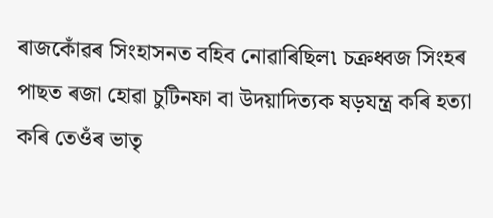ৰাজকোঁৱৰ সিংহাসনত বহিব নোৱাৰিছিল৷ চক্ৰধ্বজ সিংহৰ পাছত ৰজা হোৱা চুটিনফা বা উদয়াদিত্যক ষড়যন্ত্ৰ কৰি হত্যা কৰি তেওঁৰ ভাতৃ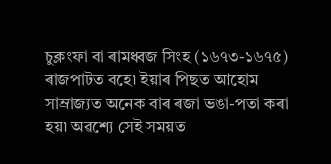চুক্লংফা বা ৰামধ্বজ সিংহ (১৬৭৩-১৬৭৫) ৰাজপাটত বহে৷ ইয়াৰ পিছত আহোম সাম্ৰাজ্যত অনেক বাৰ ৰজা ভঙা-পতা কৰা হয়৷ অৱশ্যে সেই সময়ত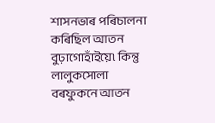শাসনভাৰ পৰিচালনা কৰিছিল আতন বুঢ়াগোহাঁইয়ে৷ কিন্তু লালুকসোলা বৰফুকনে আতন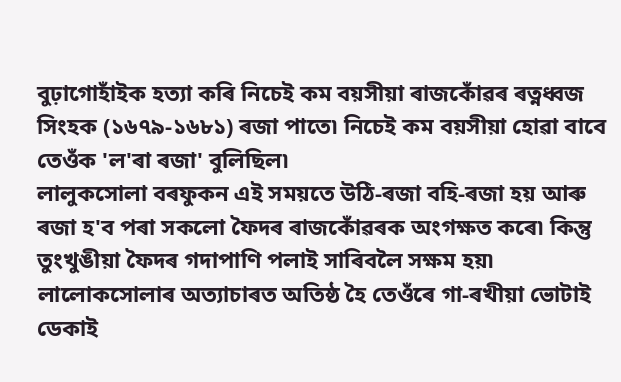বুঢ়াগোহাঁইক হত্যা কৰি নিচেই কম বয়সীয়া ৰাজকোঁৱৰ ৰত্নধ্বজ সিংহক (১৬৭৯-১৬৮১) ৰজা পাতে৷ নিচেই কম বয়সীয়া হোৱা বাবে তেওঁক 'ল'ৰা ৰজা' বুলিছিল৷
লালুকসোলা বৰফুকন এই সময়তে উঠি-ৰজা বহি-ৰজা হয় আৰু ৰজা হ'ব পৰা সকলো ফৈদৰ ৰাজকোঁৱৰক অংগক্ষত কৰে৷ কিন্তু তুংখুঙীয়া ফৈদৰ গদাপাণি পলাই সাৰিবলৈ সক্ষম হয়৷ লালোকসোলাৰ অত্যাচাৰত অতিষ্ঠ হৈ তেওঁৰে গা-ৰখীয়া ভোটাই ডেকাই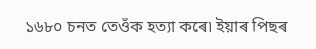১৬৮০ চনত তেওঁক হত্যা কৰে৷ ইয়াৰ পিছৰ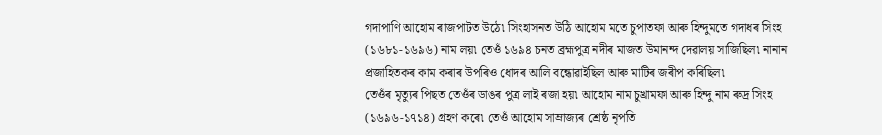গদাপাণি আহোম ৰাজপাটত উঠে৷ সিংহাসনত উঠি আহোম মতে চুপাতফা আৰু হিন্দুমতে গদাধৰ সিংহ (১৬৮১-১৬৯৬) নাম লয়৷ তেওঁ ১৬৯৪ চনত ব্ৰহ্মপুত্ৰ নদীৰ মাজত উমানন্দ দেৱালয় সাজিছিল৷ নানান প্ৰজাহিতকৰ কাম কৰাৰ উপৰিও ধোদৰ আলি বন্ধোৱাইছিল আৰু মাটিৰ জৰীপ কৰিছিল৷
তেওঁৰ মৃত্যুৰ পিছত তেওঁৰ ডাঙৰ পুত্ৰ লাই ৰজা হয়৷ আহোম নাম চুখ্ৰামফা আৰু হিন্দু নাম ৰুদ্ৰ সিংহ (১৬৯৬-১৭১৪) গ্ৰহণ কৰে৷ তেওঁ আহোম সাম্ৰাজ্যৰ শ্ৰেষ্ঠ নৃপতি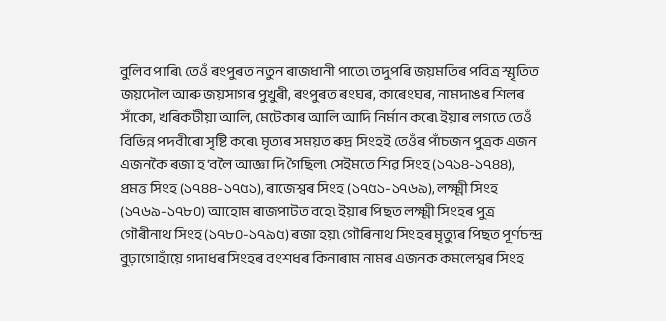বুলিব পাৰি৷ তেওঁ ৰংপুৰত নতুন ৰাজধানী পাতে৷ তদুপৰি জয়মতিৰ পবিত্ৰ স্মৃতিত জয়দৌল আৰু জয়সাগৰ পুখুৰী, ৰংপুৰত ৰংঘৰ, কাৰেংঘৰ, নামদাঙৰ শিলৰ সাঁকো, খৰিকটীয়া আলি, মেটেকাৰ আলি আদি নিৰ্মান কৰে৷ ইয়াৰ লগতে তেওঁ বিভিন্ন পদবীৰো সৃষ্টি কৰে৷ মৃত্যৰ সময়ত ৰুদ্ৰ সিংহই তেওঁৰ পাঁচজন পুত্ৰক এজন এজনকৈ ৰজা হ'বলৈ আজ্ঞা দি গৈছিল৷ সেইমতে শিৱ সিংহ (১৭১৪-১৭৪৪), প্ৰমত্ত সিংহ (১৭৪৪-১৭৫১), ৰাজেশ্বৰ সিংহ (১৭৫১-১৭৬৯), লক্ষ্মী সিংহ (১৭৬৯-১৭৮০) আহোম ৰাজপাটত বহে৷ ইয়াৰ পিছত লক্ষ্মী সিংহৰ পুত্ৰ গৌৰীনাথ সিংহ (১৭৮০-১৭৯৫) ৰজা হয়৷ গৌৰিনাথ সিংহৰ মৃত্যুৰ পিছত পূৰ্ণচন্দ্ৰ বুঢ়াগোহাঁয়ে গদাধৰ সিংহৰ বংশধৰ কিনাৰাম নামৰ এজনক কমলেশ্বৰ সিংহ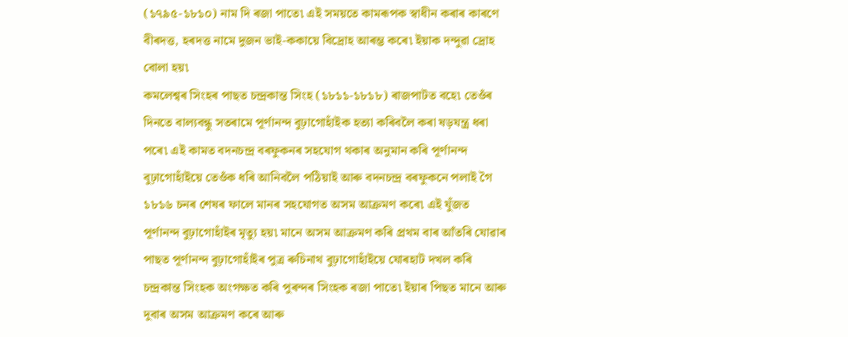(১৭৯৫-১৮১০) নাম দি ৰজা পাতে৷ এই সময়তে কামৰূপক স্বাধীন কৰাৰ কাৰণে বীৰদত্ত, হৰদত্ত নামে দুজন ভাই-ককায়ে বিদ্ৰোহ আৰম্ভ কৰে৷ ইয়াক দন্দুৱা দ্ৰোহ বোলা হয়৷
কমলেশ্বৰ সিংহৰ পাছত চন্দ্ৰকান্ত সিংহ (১৮১১-১৮১৮) ৰাজপাটত বহে৷ তেওঁৰ দিনতে বাল্যবন্ধু সতৰামে পূৰ্ণানন্দ বুঢ়াগোহাঁইক হত্যা কৰিবলৈ কৰা ষড়যন্ত্ৰ ধৰা পৰে৷ এই কামত বদনচন্দ্ৰ বৰফুকনৰ সহযোগ থকাৰ অনুমান কৰি পূৰ্ণানন্দ বুঢ়াগোহাঁইয়ে তেওঁক ধৰি আনিবলৈ পঠিয়াই আৰু বদনচন্দ্ৰ বৰফুকনে পলাই গৈ ১৮১৬ চনৰ শেষৰ ফালে মানৰ সহযোগত অসম আক্ৰমণ কৰে৷ এই যুঁজত পূৰ্ণানন্দ বুঢ়াগোহাঁইৰ মৃত্যু হয়৷ মানে অসম আক্ৰমণ কৰি প্ৰথম বাৰ আঁতৰি যোৱাৰ পাছত পূৰ্ণানন্দ বুঢ়াগোহাঁইৰ পুত্ৰ ৰুচিনাথ বুঢ়াগোহাঁইয়ে যোৰহাট দখল কৰি চন্দ্ৰকান্ত সিংহক অংগক্ষত কৰি পুৰন্দৰ সিংহক ৰজা পাতে৷ ইয়াৰ পিছত মানে আৰু দুবাৰ অসম আক্ৰমণ কৰে আৰু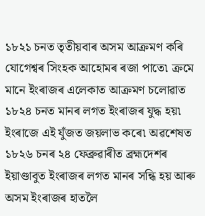১৮২১ চনত তৃতীয়বাৰ অসম আক্ৰমণ কৰি যোগেশ্বৰ সিংহক আহোমৰ ৰজা পাতে৷ ক্ৰমে মানে ইংৰাজৰ এলেকাত আক্ৰমণ চলোৱাত ১৮২৪ চনত মানৰ লগত ইংৰাজৰ যুদ্ধ হয়৷ ইংৰাজে এই যুঁজত জয়লাভ কৰে৷ অৱশেষত ১৮২৬ চনৰ ২৪ ফেব্ৰুৱাৰীত ব্ৰহ্মদেশৰ ইয়াণ্ডাবুত ইংৰাজৰ লগত মানৰ সন্ধি হয় আৰু অসম ইংৰাজৰ হাতলৈ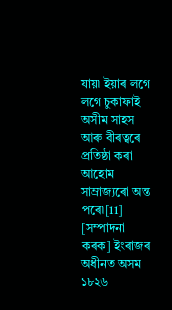যায়৷ ইয়াৰ লগে লগে চুকাফাই অসীম সাহস আৰু বীৰত্বৰে প্ৰতিষ্ঠা কৰা আহোম সাম্ৰাজ্যৰো অন্ত পৰে৷[11]
[সম্পাদনা কৰক] ইংৰাজৰ অধীনত অসম
১৮২৬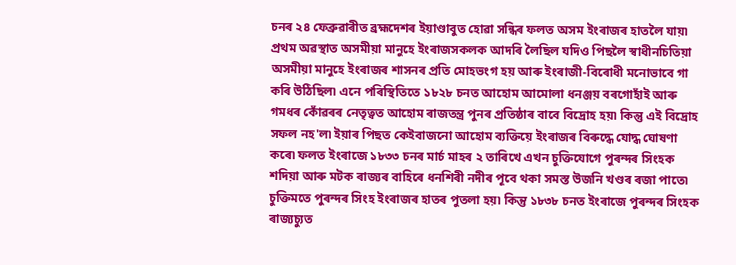চনৰ ২৪ ফেব্ৰুৱাৰীত ব্ৰহ্মদেশৰ ইয়াণ্ডাবুত হোৱা সন্ধিৰ ফলত অসম ইংৰাজৰ হাতলৈ যায়৷ প্ৰথম অৱস্থাত অসমীয়া মানুহে ইংৰাজসকলক আদৰি লৈছিল যদিও পিছলৈ স্বাধীনচিতিয়া অসমীয়া মানুহে ইংৰাজৰ শাসনৰ প্ৰতি মোহভংগ হয় আৰু ইংৰাজী-বিৰোধী মনোভাবে গা কৰি উঠিছিল৷ এনে পৰিস্থিতিতে ১৮২৮ চনত আহোম আমোলা ধনঞ্জয় বৰগোহাঁই আৰু গমধৰ কোঁৱৰৰ নেতৃত্বত আহোম ৰাজতন্ত্ৰ পুনৰ প্ৰতিষ্ঠাৰ বাবে বিদ্ৰোহ হয়৷ কিন্তু এই বিদ্ৰোহ সফল নহ'ল৷ ইয়াৰ পিছত কেইবাজনো আহোম ব্যক্তিয়ে ইংৰাজৰ বিৰুদ্ধে যোদ্ধ ঘোষণা কৰে৷ ফলত ইংৰাজে ১৮৩৩ চনৰ মাৰ্চ মাহৰ ২ তাৰিখে এখন চুক্তিযোগে পুৰন্দৰ সিংহক শদিয়া আৰু মটক ৰাজ্যৰ বাহিৰে ধনশিৰী নদীৰ পূবে থকা সমস্ত উজনি খণ্ডৰ ৰজা পাতে৷ চুক্তিমতে পুৰন্দৰ সিংহ ইংৰাজৰ হাতৰ পুতলা হয়৷ কিন্তু ১৮৩৮ চনত ইংৰাজে পুৰন্দৰ সিংহক ৰাজ্যচ্যুত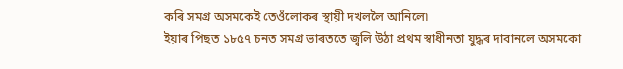কৰি সমগ্ৰ অসমকেই তেওঁলোকৰ স্থায়ী দখললৈ আনিলে৷
ইয়াৰ পিছত ১৮৫৭ চনত সমগ্ৰ ভাৰততে জ্বলি উঠা প্ৰথম স্বাধীনতা যুদ্ধৰ দাবানলে অসমকো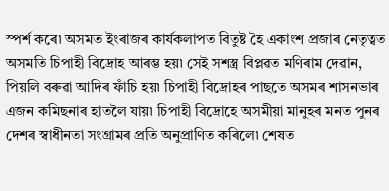স্পৰ্শ কৰে৷ অসমত ইংৰাজৰ কাৰ্যকলাপত বিতুষ্ট হৈ একাংশ প্ৰজাৰ নেতৃত্বত অসমতি চিপাহী বিদ্ৰোহ আৰম্ভ হয়৷ সেই সশস্ত্ৰ বিপ্লৱত মণিৰাম দেৱান, পিয়লি বৰুৱা আদিৰ ফাঁচি হয়৷ চিপাহী বিদ্ৰোহৰ পাছতে অসমৰ শাসনভাৰ এজন কমিছনাৰ হাতলৈ যায়৷ চিপাহী বিদ্ৰোহে অসমীয়া মানুহৰ মনত পুনৰ দেশৰ স্বাধীনতা সংগ্ৰামৰ প্ৰতি অনুপ্ৰাণিত কৰিলে৷ শেষত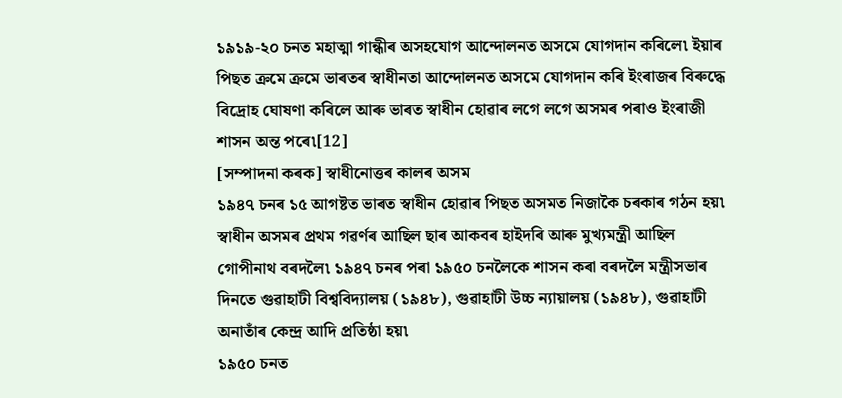১৯১৯-২০ চনত মহাত্মা গান্ধীৰ অসহযোগ আন্দোলনত অসমে যোগদান কৰিলে৷ ইয়াৰ পিছত ক্ৰমে ক্ৰমে ভাৰতৰ স্বাধীনতা আন্দোলনত অসমে যোগদান কৰি ইংৰাজৰ বিৰুদ্ধে বিদ্ৰোহ ঘোষণা কৰিলে আৰু ভাৰত স্বাধীন হোৱাৰ লগে লগে অসমৰ পৰাও ইংৰাজী শাসন অন্ত পৰে৷[12]
[সম্পাদনা কৰক] স্বাধীনোত্তৰ কালৰ অসম
১৯৪৭ চনৰ ১৫ আগষ্টত ভাৰত স্বাধীন হোৱাৰ পিছত অসমত নিজাকৈ চৰকাৰ গঠন হয়৷ স্বাধীন অসমৰ প্ৰথম গৱৰ্ণৰ আছিল ছাৰ আকবৰ হাইদৰি আৰু মুখ্যমন্ত্ৰী আছিল গোপীনাথ বৰদলৈ৷ ১৯৪৭ চনৰ পৰা ১৯৫০ চনলৈকে শাসন কৰা বৰদলৈ মন্ত্ৰীসভাৰ দিনতে গুৱাহাটী বিশ্ববিদ্যালয় (১৯৪৮), গুৱাহাটী উচ্চ ন্যায়ালয় (১৯৪৮), গুৱাহাটী অনাতাঁৰ কেন্দ্ৰ আদি প্ৰতিষ্ঠা হয়৷
১৯৫০ চনত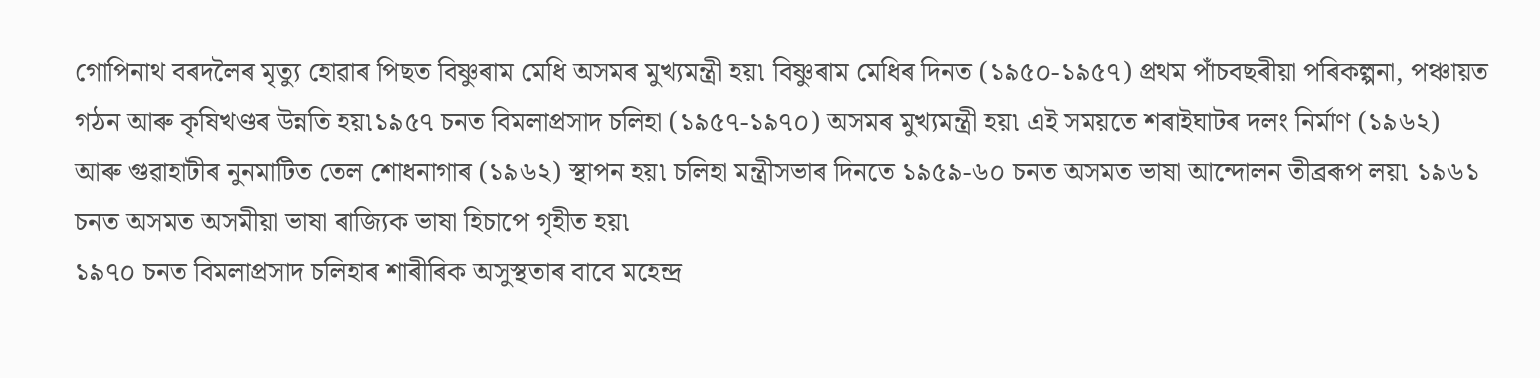গোপিনাথ বৰদলৈৰ মৃত্যু হোৱাৰ পিছত বিষ্ণুৰাম মেধি অসমৰ মুখ্যমন্ত্ৰী হয়৷ বিষ্ণুৰাম মেধিৰ দিনত (১৯৫০-১৯৫৭) প্ৰথম পাঁচবছৰীয়া পৰিকল্পনা, পঞ্চায়ত গঠন আৰু কৃষিখণ্ডৰ উন্নতি হয়৷১৯৫৭ চনত বিমলাপ্ৰসাদ চলিহা (১৯৫৭-১৯৭০) অসমৰ মুখ্যমন্ত্ৰী হয়৷ এই সময়তে শৰাইঘাটৰ দলং নিৰ্মাণ (১৯৬২) আৰু গুৱাহাটীৰ নুনমাটিত তেল শোধনাগাৰ (১৯৬২) স্থাপন হয়৷ চলিহা মন্ত্ৰীসভাৰ দিনতে ১৯৫৯-৬০ চনত অসমত ভাষা আন্দোলন তীব্ৰৰূপ লয়৷ ১৯৬১ চনত অসমত অসমীয়া ভাষা ৰাজ্যিক ভাষা হিচাপে গৃহীত হয়৷
১৯৭০ চনত বিমলাপ্ৰসাদ চলিহাৰ শাৰীৰিক অসুস্থতাৰ বাবে মহেন্দ্ৰ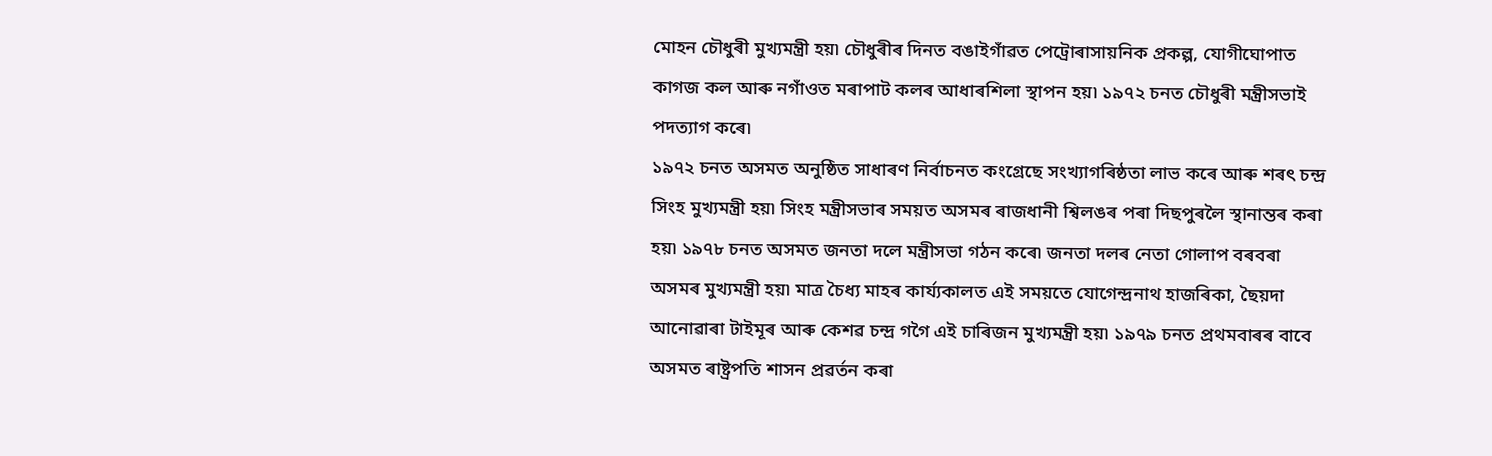মোহন চৌধুৰী মুখ্যমন্ত্ৰী হয়৷ চৌধুৰীৰ দিনত বঙাইগাঁৱত পেট্ৰোৰাসায়নিক প্ৰকল্প, যোগীঘোপাত কাগজ কল আৰু নগাঁওত মৰাপাট কলৰ আধাৰশিলা স্থাপন হয়৷ ১৯৭২ চনত চৌধুৰী মন্ত্ৰীসভাই পদত্যাগ কৰে৷
১৯৭২ চনত অসমত অনুষ্ঠিত সাধাৰণ নিৰ্বাচনত কংগ্ৰেছে সংখ্যাগৰিষ্ঠতা লাভ কৰে আৰু শৰৎ চন্দ্ৰ সিংহ মুখ্যমন্ত্ৰী হয়৷ সিংহ মন্ত্ৰীসভাৰ সময়ত অসমৰ ৰাজধানী শ্বিলঙৰ পৰা দিছপুৰলৈ স্থানান্তৰ কৰা হয়৷ ১৯৭৮ চনত অসমত জনতা দলে মন্ত্ৰীসভা গঠন কৰে৷ জনতা দলৰ নেতা গোলাপ বৰবৰা অসমৰ মুখ্যমন্ত্ৰী হয়৷ মাত্ৰ চৈধ্য মাহৰ কাৰ্য্যকালত এই সময়তে যোগেন্দ্ৰনাথ হাজৰিকা, ছৈয়দা আনোৱাৰা টাইমূৰ আৰু কেশৱ চন্দ্ৰ গগৈ এই চাৰিজন মুখ্যমন্ত্ৰী হয়৷ ১৯৭৯ চনত প্ৰথমবাৰৰ বাবে অসমত ৰাষ্ট্ৰপতি শাসন প্ৰৱৰ্তন কৰা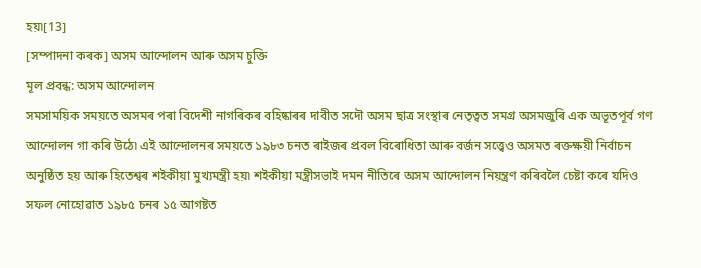হয়৷[13]
[সম্পাদনা কৰক] অসম আন্দোলন আৰু অসম চুক্তি
মূল প্ৰবন্ধ: অসম আন্দোলন
সমসাময়িক সময়তে অসমৰ পৰা বিদেশী নাগৰিকৰ বহিষ্কাৰৰ দাবীত সদৌ অসম ছাত্ৰ সংস্থাৰ নেতৃত্বত সমগ্ৰ অসমজুৰি এক অভূতপূৰ্ব গণ আন্দোলন গা কৰি উঠে৷ এই আন্দোলনৰ সময়তে ১৯৮৩ চনত ৰাইজৰ প্ৰবল বিৰোধিতা আৰু বৰ্জন সত্ত্বেও অসমত ৰক্তক্ষয়ী নিৰ্বাচন অনুষ্ঠিত হয় আৰু হিতেশ্বৰ শইকীয়া মুখ্যমন্ত্ৰী হয়৷ শইকীয়া মন্ত্ৰীসভাই দমন নীতিৰে অসম আন্দোলন নিয়ন্ত্ৰণ কৰিবলৈ চেষ্টা কৰে যদিও সফল নোহোৱাত ১৯৮৫ চনৰ ১৫ আগষ্টত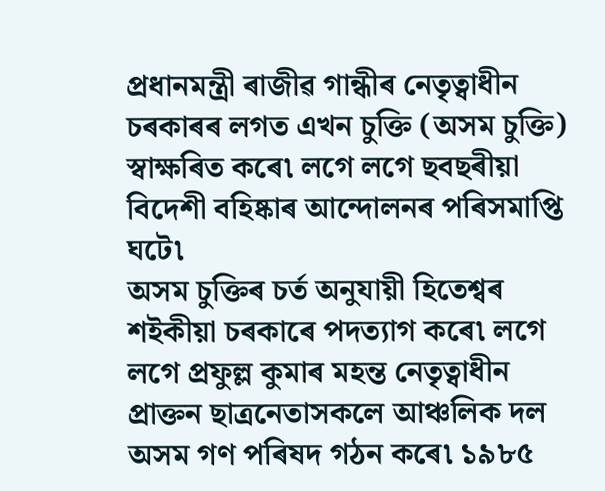প্ৰধানমন্ত্ৰী ৰাজীৱ গান্ধীৰ নেতৃত্বাধীন চৰকাৰৰ লগত এখন চুক্তি (অসম চুক্তি) স্বাক্ষৰিত কৰে৷ লগে লগে ছবছৰীয়া বিদেশী বহিষ্কাৰ আন্দোলনৰ পৰিসমাপ্তি ঘটে৷
অসম চুক্তিৰ চৰ্ত অনুযায়ী হিতেশ্বৰ শইকীয়া চৰকাৰে পদত্যাগ কৰে৷ লগে লগে প্ৰফুল্ল কুমাৰ মহন্ত নেতৃত্বাধীন প্ৰাক্তন ছাত্ৰনেতাসকলে আঞ্চলিক দল অসম গণ পৰিষদ গঠন কৰে৷ ১৯৮৫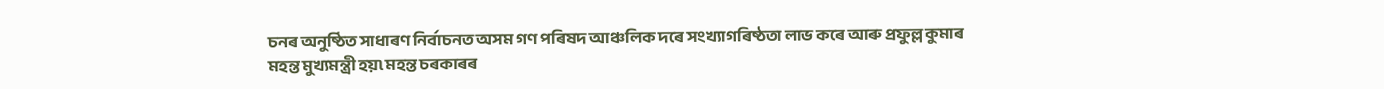চনৰ অনুষ্ঠিত সাধাৰণ নিৰ্বাচনত অসম গণ পৰিষদ আঞ্চলিক দৰে সংখ্যাগৰিষ্ঠতা লাভ কৰে আৰু প্ৰফুল্ল কুমাৰ মহন্ত মুখ্যমন্ত্ৰী হয়৷ মহন্ত চৰকাৰৰ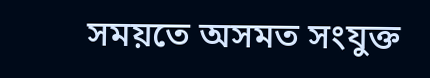সময়তে অসমত সংযুক্ত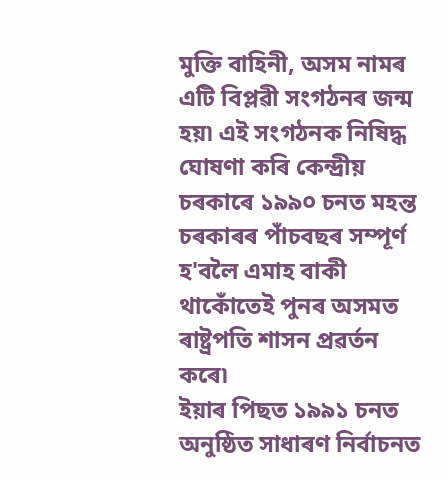মুক্তি বাহিনী, অসম নামৰ এটি বিপ্লৱী সংগঠনৰ জন্ম হয়৷ এই সংগঠনক নিষিদ্ধ ঘোষণা কৰি কেন্দ্ৰীয় চৰকাৰে ১৯৯০ চনত মহন্ত চৰকাৰৰ পাঁচবছৰ সম্পূৰ্ণ হ'বলৈ এমাহ বাকী থাকোঁতেই পুনৰ অসমত ৰাষ্ট্ৰপতি শাসন প্ৰৱৰ্তন কৰে৷
ইয়াৰ পিছত ১৯৯১ চনত অনুষ্ঠিত সাধাৰণ নিৰ্বাচনত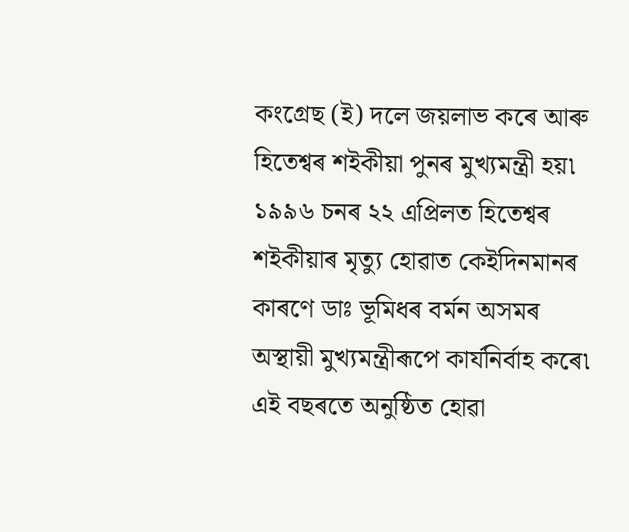কংগ্ৰেছ (ই) দলে জয়লাভ কৰে আৰু হিতেশ্বৰ শইকীয়া পুনৰ মুখ্যমন্ত্ৰী হয়৷ ১৯৯৬ চনৰ ২২ এপ্ৰিলত হিতেশ্বৰ শইকীয়াৰ মৃত্যু হোৱাত কেইদিনমানৰ কাৰণে ডাঃ ভূমিধৰ বৰ্মন অসমৰ অস্থায়ী মুখ্যমন্ত্ৰীৰূপে কাৰ্যনিৰ্বাহ কৰে৷ এই বছৰতে অনুষ্ঠিত হোৱা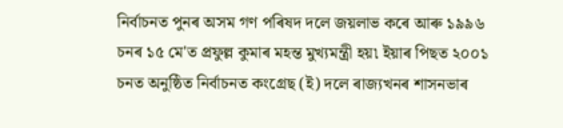নিৰ্বাচনত পুনৰ অসম গণ পৰিষদ দলে জয়লাভ কৰে আৰু ১৯৯৬ চনৰ ১৫ মে'ত প্ৰফুল্ল কুমাৰ মহন্ত মুখ্যমন্ত্ৰী হয়৷ ইয়াৰ পিছত ২০০১ চনত অনুষ্ঠিত নিৰ্বাচনত কংগ্ৰেছ (ই) দলে ৰাজ্যখনৰ শাসনভাৰ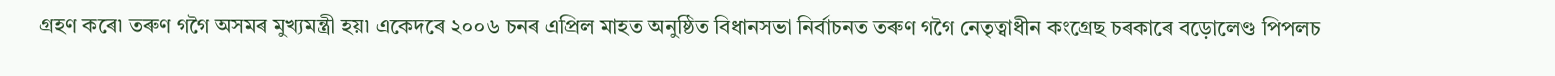গ্ৰহণ কৰে৷ তৰুণ গগৈ অসমৰ মুখ্যমন্ত্ৰী হয়৷ একেদৰে ২০০৬ চনৰ এপ্ৰিল মাহত অনুষ্ঠিত বিধানসভা নিৰ্বাচনত তৰুণ গগৈ নেতৃত্বাধীন কংগ্ৰেছ চৰকাৰে বড়োলেণ্ড পিপলচ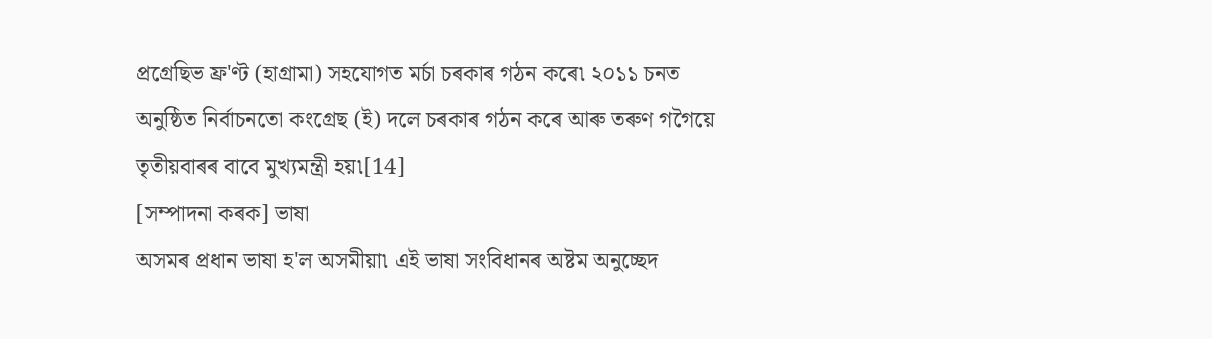প্ৰগ্ৰেছিভ ফ্ৰ'ণ্ট (হাগ্ৰামা) সহযোগত মৰ্চা চৰকাৰ গঠন কৰে৷ ২০১১ চনত অনুষ্ঠিত নিৰ্বাচনতো কংগ্ৰেছ (ই) দলে চৰকাৰ গঠন কৰে আৰু তৰুণ গগৈয়ে তৃতীয়বাৰৰ বাবে মুখ্যমন্ত্ৰী হয়৷[14]
[সম্পাদনা কৰক] ভাষা
অসমৰ প্ৰধান ভাষা হ'ল অসমীয়া৷ এই ভাষা সংবিধানৰ অষ্টম অনুচ্ছেদ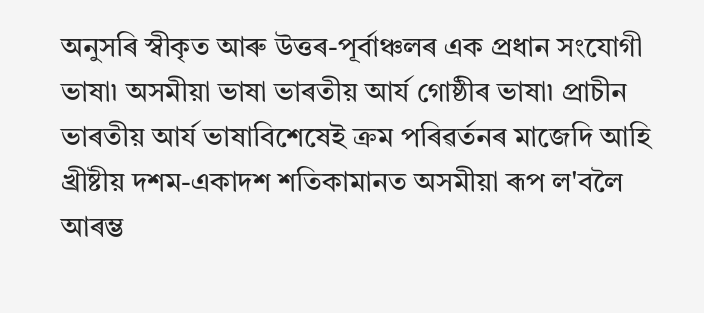অনুসৰি স্বীকৃত আৰু উত্তৰ-পূৰ্বাঞ্চলৰ এক প্ৰধান সংযোগী ভাষা৷ অসমীয়া ভাষা ভাৰতীয় আৰ্য গোষ্ঠীৰ ভাষা৷ প্ৰাচীন ভাৰতীয় আৰ্য ভাষাবিশেষেই ক্ৰম পৰিৱৰ্তনৰ মাজেদি আহি খ্ৰীষ্টীয় দশম-একাদশ শতিকামানত অসমীয়া ৰূপ ল'বলৈ আৰম্ভ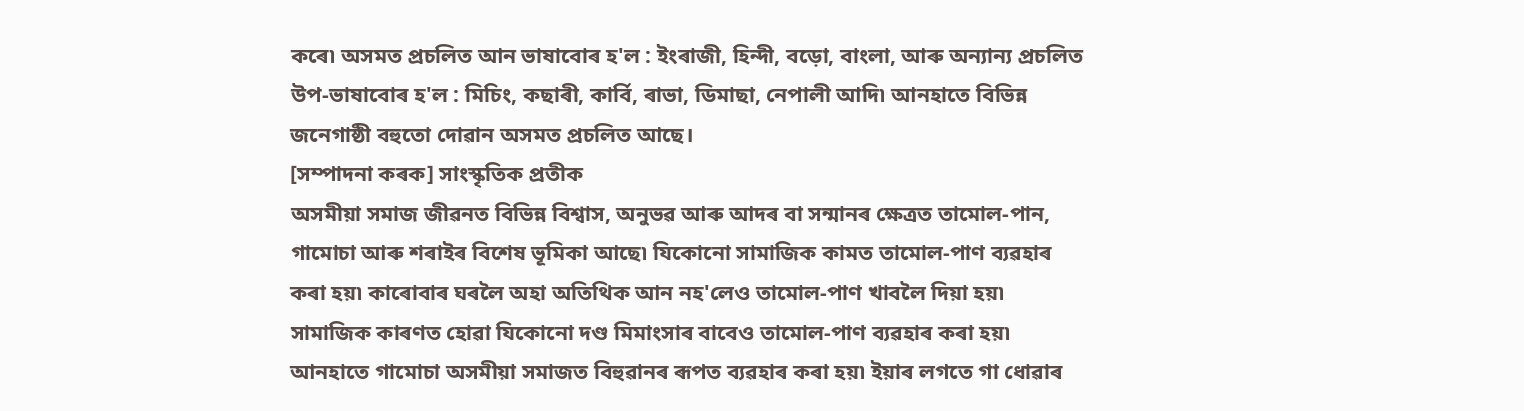কৰে৷ অসমত প্ৰচলিত আন ভাষাবোৰ হ'ল : ইংৰাজী, হিন্দী, বড়ো, বাংলা, আৰু অন্যান্য প্ৰচলিত উপ-ভাষাবোৰ হ'ল : মিচিং, কছাৰী, কাৰ্বি, ৰাভা, ডিমাছা, নেপালী আদি৷ আনহাতে বিভিন্ন জনেগাষ্ঠী বহুতো দোৱান অসমত প্ৰচলিত আছে।
[সম্পাদনা কৰক] সাংস্কৃতিক প্ৰতীক
অসমীয়া সমাজ জীৱনত বিভিন্ন বিশ্বাস, অনুভৱ আৰু আদৰ বা সন্মানৰ ক্ষেত্ৰত তামোল-পান, গামোচা আৰু শৰাইৰ বিশেষ ভূমিকা আছে৷ যিকোনো সামাজিক কামত তামোল-পাণ ব্যৱহাৰ কৰা হয়৷ কাৰোবাৰ ঘৰলৈ অহা অতিথিক আন নহ'লেও তামোল-পাণ খাবলৈ দিয়া হয়৷ সামাজিক কাৰণত হোৱা যিকোনো দণ্ড মিমাংসাৰ বাবেও তামোল-পাণ ব্যৱহাৰ কৰা হয়৷ আনহাতে গামোচা অসমীয়া সমাজত বিহুৱানৰ ৰূপত ব্যৱহাৰ কৰা হয়৷ ইয়াৰ লগতে গা ধোৱাৰ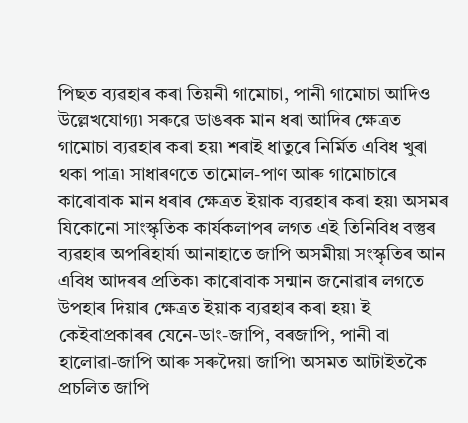পিছত ব্যৱহাৰ কৰা তিয়নী গামোচা, পানী গামোচা আদিও উল্লেখযোগ্য৷ সৰুৱে ডাঙৰক মান ধৰা আদিৰ ক্ষেত্ৰত গামোচা ব্যৱহাৰ কৰা হয়৷ শৰাই ধাতুৰে নিৰ্মিত এবিধ খুৰা থকা পাত্ৰ৷ সাধাৰণতে তামোল-পাণ আৰু গামোচাৰে কাৰোবাক মান ধৰাৰ ক্ষেত্ৰত ইয়াক ব্যৱহাৰ কৰা হয়৷ অসমৰ যিকোনো সাংস্কৃতিক কাৰ্যকলাপৰ লগত এই তিনিবিধ বস্তুৰ ব্যৱহাৰ অপৰিহাৰ্য৷ আনাহাতে জাপি অসমীয়া সংস্কৃতিৰ আন এবিধ আদৰৰ প্ৰতিক৷ কাৰোবাক সন্মান জনোৱাৰ লগতে উপহাৰ দিয়াৰ ক্ষেত্ৰত ইয়াক ব্যৱহাৰ কৰা হয়৷ ই কেইবাপ্ৰকাৰৰ যেনে-ডাং-জাপি, বৰজাপি, পানী বা হালোৱা-জাপি আৰু সৰুদৈয়া জাপি৷ অসমত আটাইতকৈ প্ৰচলিত জাপি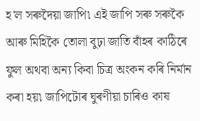হ'ল সৰুদৈয়া জাপি৷ এই জাপি সৰু সৰুকৈ আৰু মিহিকৈ তোলা বুঢ়া জাতি বাঁহৰ কাঠিৰে ফুল অথবা অন্য কিবা চিত্ৰ অংকন কৰি নিৰ্মান কৰা হয়৷ জাপিটোৰ ঘুৰণীয়া চাৰিও কাষ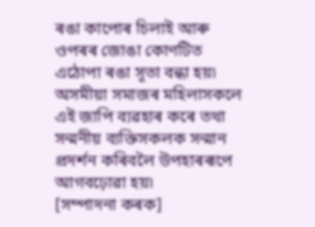ৰঙা কাপোৰ চিলাই আৰু ওপৰৰ জোঙা কোণটিত এঠোপা ৰঙা সূতা বন্ধা হয়৷ অসমীয়া সমাজৰ মহিলাসকলে এই জাপি ব্যৱহাৰ কৰে তথা সন্মনীয় ব্যক্তিসকলক সন্মান প্ৰদৰ্শন কৰিবলৈ উপহাৰৰূপে আগবঢ়োৱা হয়৷
[সম্পাদনা কৰক]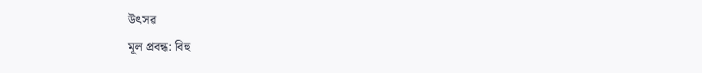উৎসৱ
মূল প্ৰবন্ধ: বিহু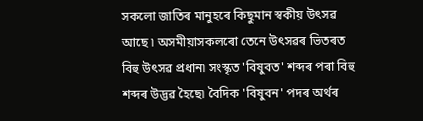সকলো জাতিৰ মানুহৰে কিছুমান স্বকীয় উৎসৱ আছে ৷ অসমীয়াসকলৰো তেনে উৎসৱৰ ভিতৰত বিহু উৎসৱ প্ৰধান৷ সংস্কৃত 'বিষুবত' শব্দৰ পৰা বিহু শব্দৰ উদ্ভৱ হৈছে৷ বৈদিক 'বিষুবন' পদৰ অৰ্থৰ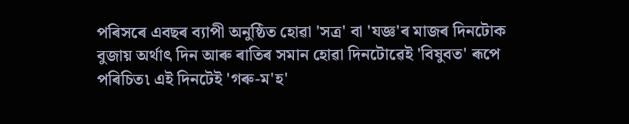পৰিসৰে এবছৰ ব্যাপী অনুষ্ঠিত হোৱা 'সত্ৰ' বা 'যজ্ঞ'ৰ মাজৰ দিনটোক বুজায় অৰ্থাৎ দিন আৰু ৰাতিৰ সমান হোৱা দিনটোৱেই 'বিষুবত' ৰূপে পৰিচিত৷ এই দিনটেই 'গৰু-ম'হ'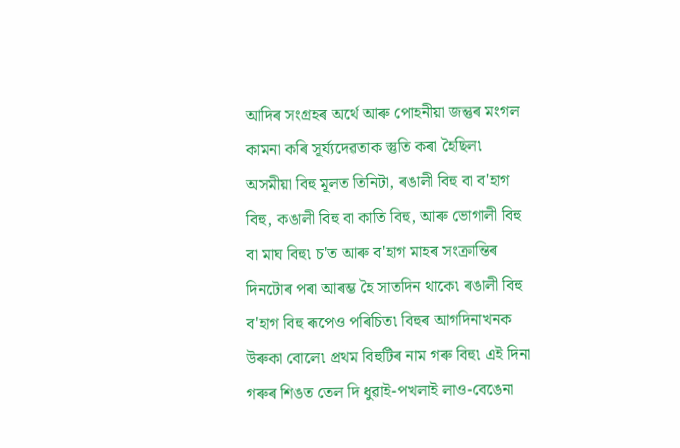আদিৰ সংগ্ৰহৰ অৰ্থে আৰু পোহনীয়া জন্তুৰ মংগল কামনা কৰি সূৰ্য্যদেৱতাক স্তুতি কৰা হৈছিল৷ অসমীয়া বিহু মূলত তিনিটা, ৰঙালী বিহু বা ব'হাগ বিহু, কঙালী বিহু বা কাতি বিহু, আৰু ভোগালী বিহু বা মাঘ বিহু৷ চ'ত আৰু ব'হাগ মাহৰ সংক্ৰান্তিৰ দিনটোৰ পৰা আৰম্ভ হৈ সাতদিন থাকে৷ ৰঙালী বিহু ব'হাগ বিহু ৰূপেও পৰিচিত৷ বিহুৰ আগদিনাখনক উৰুকা বোলে৷ প্ৰথম বিহুটিৰ নাম গৰু বিহু৷ এই দিনা গৰুৰ শিঙত তেল দি ধুৱাই-পখলাই লাও-বেঙেনা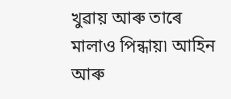খুৱায় আৰু তাৰে মালাও পিন্ধায়৷ আহিন আৰু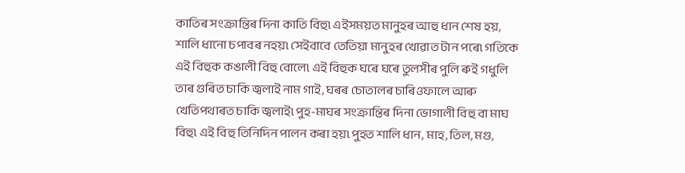কাতিৰ সংক্ৰান্তিৰ দিনা কাতি বিহু৷ এইসময়ত মানুহৰ আহু ধান শেষ হয়, শালি ধানো চপাবৰ নহয়৷ সেইবাবে তেতিয়া মানুহৰ খোৱাত টান পৰে৷ গতিকে এই বিহুক কঙালী বিহু বোলে৷ এই বিহুক ঘৰে ঘৰে তুলসীৰ পুলি ৰুই গধুলি তাৰ গুৰিত চাকি জ্বলাই নাম গাই, ঘৰৰ চোতালৰ চাৰিওফালে আৰু খেতিপথাৰত চাকি জ্বলাই৷ পুহ-মাঘৰ সংক্ৰান্তিৰ দিনা ভোগালী বিহু বা মাঘ বিহু৷ এই বিহু তিনিদিন পালন কৰা হয়৷ পুহত শালি ধান, মাহ, তিল, মগু,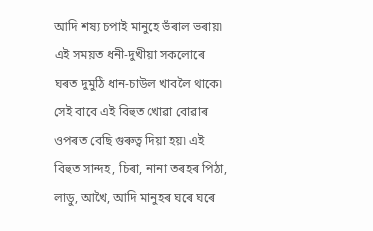আদি শষ্য চপাই মানুহে ভঁৰাল ভৰায়৷ এই সময়ত ধনী-দুখীয়া সকলোৰে ঘৰত দুমুঠি ধান-চাউল খাবলৈ থাকে৷ সেই বাবে এই বিহুত খোৱা বোৱাৰ ওপৰত বেছি গুৰুত্ব দিয়া হয়৷ এই বিহুত সান্দহ, চিৰা, নানা তৰহৰ পিঠা, লাডু, আখৈ, আদি মানুহৰ ঘৰে ঘৰে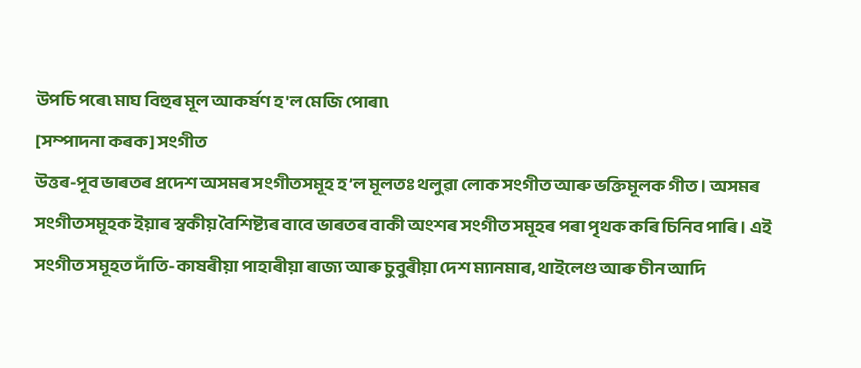উপচি পৰে৷ মাঘ বিহুৰ মূল আকৰ্ষণ হ'ল মেজি পোৰা৷
[সম্পাদনা কৰক] সংগীত
উত্তৰ-পূব ভাৰতৰ প্ৰদেশ অসমৰ সংগীতসমূহ হ’ল মূলতঃ থলুৱা লোক সংগীত আৰু ভক্তিমূলক গীত । অসমৰ সংগীতসমূহক ইয়াৰ স্বকীয় বৈশিষ্ট্যৰ বাবে ভাৰতৰ বাকী অংশৰ সংগীত সমূহৰ পৰা পৃথক কৰি চিনিব পাৰি । এই সংগীত সমূহত দাঁতি-কাষৰীয়া পাহাৰীয়া ৰাজ্য আৰু চুবুৰীয়া দেশ ম্যানমাৰ, থাইলেণ্ড আৰু চীন আদি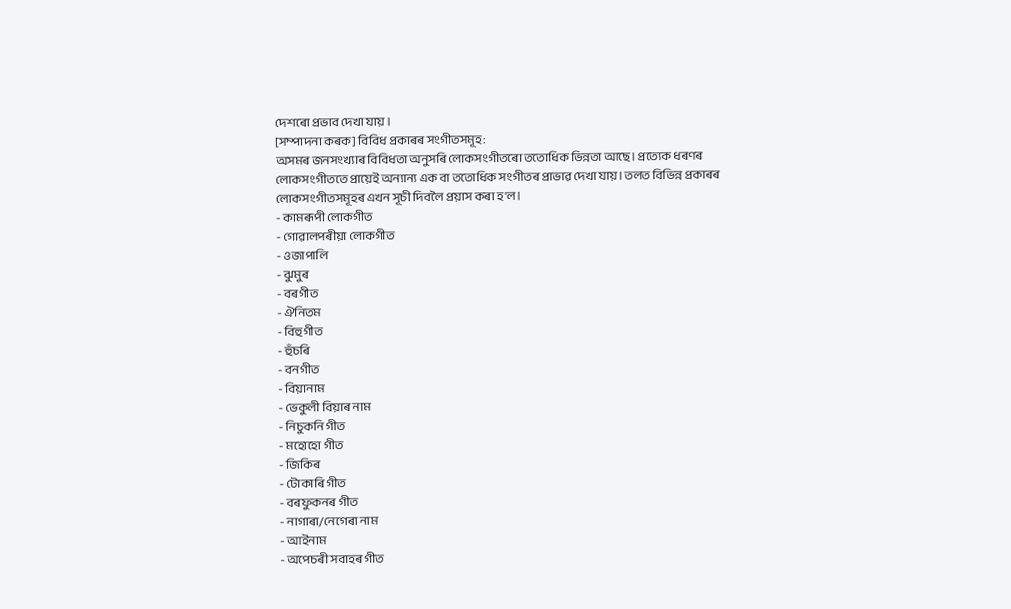দেশৰো প্ৰভাব দেখা যায় ।
[সম্পাদনা কৰক] বিবিধ প্ৰকাৰৰ সংগীতসমূহ:
অসমৰ জনসংখ্যাৰ বিবিধতা অনুসৰি লোকসংগীতৰো ততোধিক ভিন্নতা আছে। প্ৰত্যেক ধৰণৰ লোকসংগীততে প্ৰায়েই অন্যান্য এক বা ততোধিক সংগীতৰ প্ৰাভাৱ দেখা যায়। তলত বিভিন্ন প্ৰকাৰৰ লোকসংগীতসমূহৰ এখন সূচী দিবলৈ প্ৰয়াস কৰা হ'ল।
- কামৰূপী লোকগীত
- গোৱালপৰীয়া লোকগীত
- ওজাপালি
- ঝুমুৰ
- বৰগীত
- ঐনিতম
- বিহুগীত
- হুঁচৰি
- বনগীত
- বিয়ানাম
- ভেকুলী বিয়াৰ নাম
- নিচুকনি গীত
- মহোহো গীত
- জিকিৰ
- টোকাৰি গীত
- বৰফুকনৰ গীত
- নাগাৰা/নেগেৰা নাম
- আইনাম
- অপেচৰী সবাহৰ গীত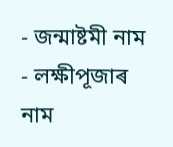- জন্মাষ্টমী নাম
- লক্ষীপূজাৰ নাম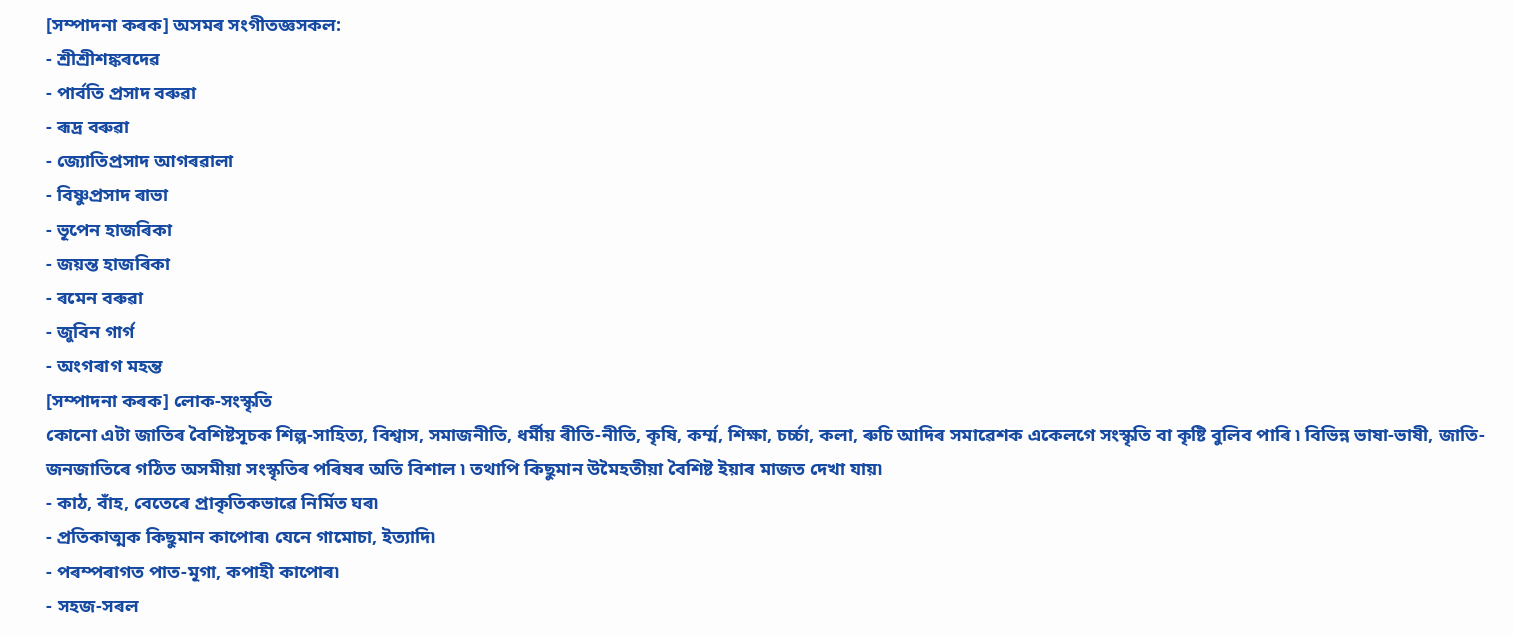[সম্পাদনা কৰক] অসমৰ সংগীতজ্ঞসকল:
- শ্ৰীশ্ৰীশঙ্কৰদেৱ
- পাৰ্বতি প্ৰসাদ বৰুৱা
- ৰূদ্ৰ বৰুৱা
- জ্যোতিপ্ৰসাদ আগৰৱালা
- বিষ্ণুপ্ৰসাদ ৰাভা
- ভূপেন হাজৰিকা
- জয়ন্ত হাজৰিকা
- ৰমেন বৰুৱা
- জুবিন গাৰ্গ
- অংগৰাগ মহন্ত
[সম্পাদনা কৰক] লোক-সংস্কৃতি
কোনো এটা জাতিৰ বৈশিষ্টসূচক শিল্প-সাহিত্য, বিশ্বাস, সমাজনীতি, ধৰ্মীয় ৰীতি-নীতি, কৃষি, কৰ্ম্ম, শিক্ষা, চৰ্চ্চা, কলা, ৰুচি আদিৰ সমাৱেশক একেলগে সংস্কৃতি বা কৃষ্টি বুলিব পাৰি ৷ বিভিন্ন ভাষা-ভাষী, জাতি-জনজাতিৰে গঠিত অসমীয়া সংস্কৃতিৰ পৰিষৰ অতি বিশাল ৷ তথাপি কিছুমান উমৈহতীয়া বৈশিষ্ট ইয়াৰ মাজত দেখা যায়৷
- কাঠ, বাঁহ, বেতেৰে প্ৰাকৃতিকভাৱে নিৰ্মিত ঘৰ৷
- প্ৰতিকাত্মক কিছুমান কাপোৰ৷ যেনে গামোচা, ইত্যাদি৷
- পৰম্পৰাগত পাত-মূগা, কপাহী কাপোৰ৷
- সহজ-সৰল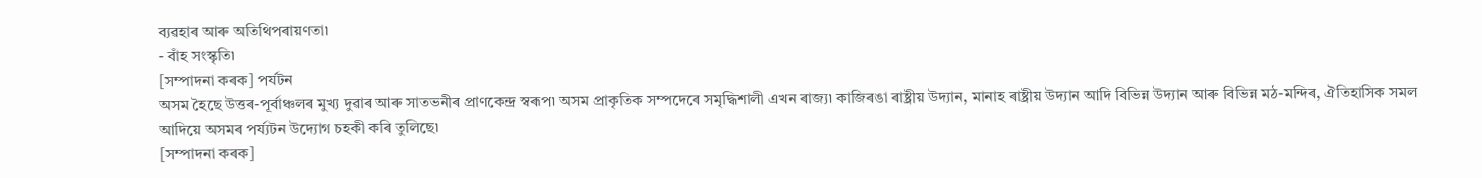ব্যৱহাৰ আৰু অতিথিপৰায়ণতা৷
- বাঁহ সংস্কৃতি৷
[সম্পাদনা কৰক] পৰ্যটন
অসম হৈছে উত্তৰ-পূৰ্বাঞ্চলৰ মুখ্য দুৱাৰ আৰু সাতভনীৰ প্ৰাণকেন্দ্ৰ স্বৰূপ৷ অসম প্ৰাকৃতিক সম্পদেৰে সমৃদ্ধিশালী এখন ৰাজ্য৷ কাজিৰঙা ৰাষ্ট্ৰীয় উদ্যান, মানাহ ৰাষ্ট্ৰীয় উদ্যান আদি বিভিন্ন উদ্যান আৰু বিভিন্ন মঠ-মন্দিৰ, ঐতিহাসিক সমল আদিয়ে অসমৰ পৰ্য্যটন উদ্যোগ চহকী কৰি তুলিছে৷
[সম্পাদনা কৰক]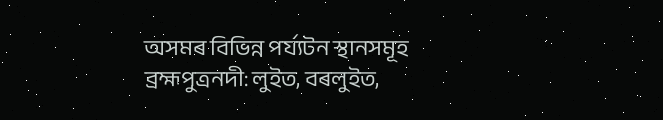অসমৰ বিভিন্ন পৰ্য্যটন স্থানসমূহ
ব্ৰহ্মপুত্ৰনদী: লুইত, বৰলুইত,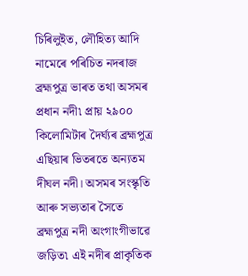চিৰিলুইত, লৌহিত্য আদি নামেৰে পৰিচিত নদৰাজ ব্ৰহ্মপুত্ৰ ভাৰত তথা অসমৰ প্ৰধান নদী৷ প্ৰায় ২৯০০ কিলোমিটাৰ দৈৰ্ঘ্যৰ ব্ৰহ্মপুত্ৰ এছিয়াৰ ভিতৰতে অন্যতম দীঘল নদী। অসমৰ সংস্কৃতি আৰু সভ্যতাৰ সৈতে ব্ৰহ্মপুত্ৰ নদী অংগাংগীভাৱে জড়িত৷ এই নদীৰ প্ৰাকৃতিক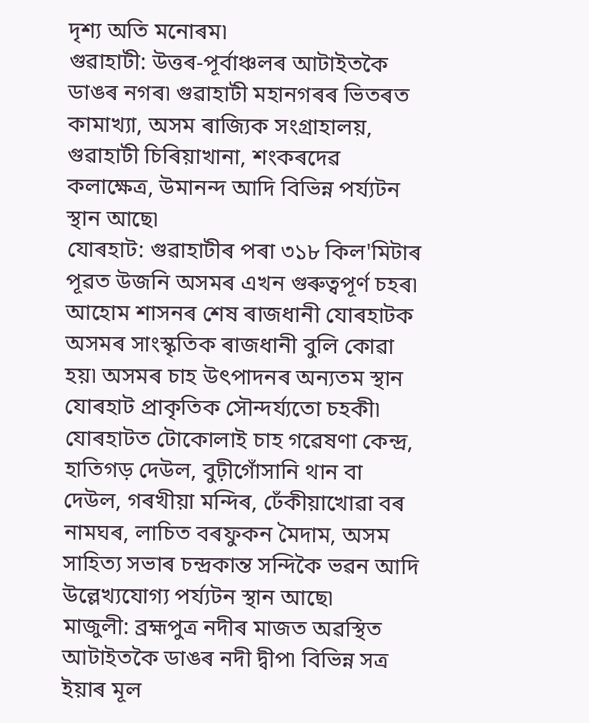দৃশ্য অতি মনোৰম৷
গুৱাহাটী: উত্তৰ-পূৰ্বাঞ্চলৰ আটাইতকৈ ডাঙৰ নগৰ৷ গুৱাহাটী মহানগৰৰ ভিতৰত কামাখ্যা, অসম ৰাজ্যিক সংগ্ৰাহালয়, গুৱাহাটী চিৰিয়াখানা, শংকৰদেৱ কলাক্ষেত্ৰ, উমানন্দ আদি বিভিন্ন পৰ্য্যটন স্থান আছে৷
যোৰহাট: গুৱাহাটীৰ পৰা ৩১৮ কিল'মিটাৰ পূৱত উজনি অসমৰ এখন গুৰুত্বপূৰ্ণ চহৰ৷ আহোম শাসনৰ শেষ ৰাজধানী যোৰহাটক অসমৰ সাংস্কৃতিক ৰাজধানী বুলি কোৱা হয়৷ অসমৰ চাহ উৎপাদনৰ অন্যতম স্থান যোৰহাট প্ৰাকৃতিক সৌন্দৰ্য্যতো চহকী৷ যোৰহাটত টোকোলাই চাহ গৱেষণা কেন্দ্ৰ, হাতিগড় দেউল, বুঢ়ীগোঁসানি থান বা দেউল, গৰখীয়া মন্দিৰ, ঢেঁকীয়াখোৱা বৰ নামঘৰ, লাচিত বৰফুকন মৈদাম, অসম সাহিত্য সভাৰ চন্দ্ৰকান্ত সন্দিকৈ ভৱন আদি উল্লেখ্যযোগ্য পৰ্য্যটন স্থান আছে৷
মাজুলী: ব্ৰহ্মপুত্ৰ নদীৰ মাজত অৱস্থিত আটাইতকৈ ডাঙৰ নদী দ্বীপ৷ বিভিন্ন সত্ৰ ইয়াৰ মূল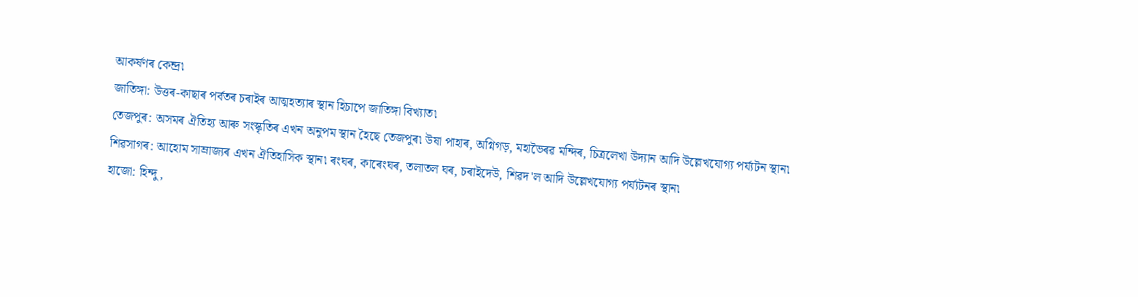আকৰ্ষণৰ কেন্দ্ৰ৷
জাতিঙ্গা: উত্তৰ-কাছাৰ পৰ্বতৰ চৰাইৰ আত্মহত্যাৰ স্থান হিচাপে জাতিঙ্গা বিখ্যাত৷
তেজপুৰ: অসমৰ ঐতিহ্য আৰু সংস্কৃতিৰ এখন অনুপম স্থান হৈছে তেজপুৰ৷ উষা পাহাৰ, অগ্নিগড়, মহাভৈৰৱ মন্দিৰ, চিত্ৰলেখা উদ্যান আদি উল্লেখযোগ্য পৰ্য্যটন স্থান৷
শিৱসাগৰ: আহোম সাম্ৰাজ্যৰ এখন ঐতিহাসিক স্থান৷ ৰংঘৰ, কাৰেংঘৰ, তলাতল ঘৰ, চৰাইদেউ, শিৱদ'ল আদি উল্লেখযোগ্য পৰ্য্যটনৰ স্থান৷
হাজো: হিন্দু,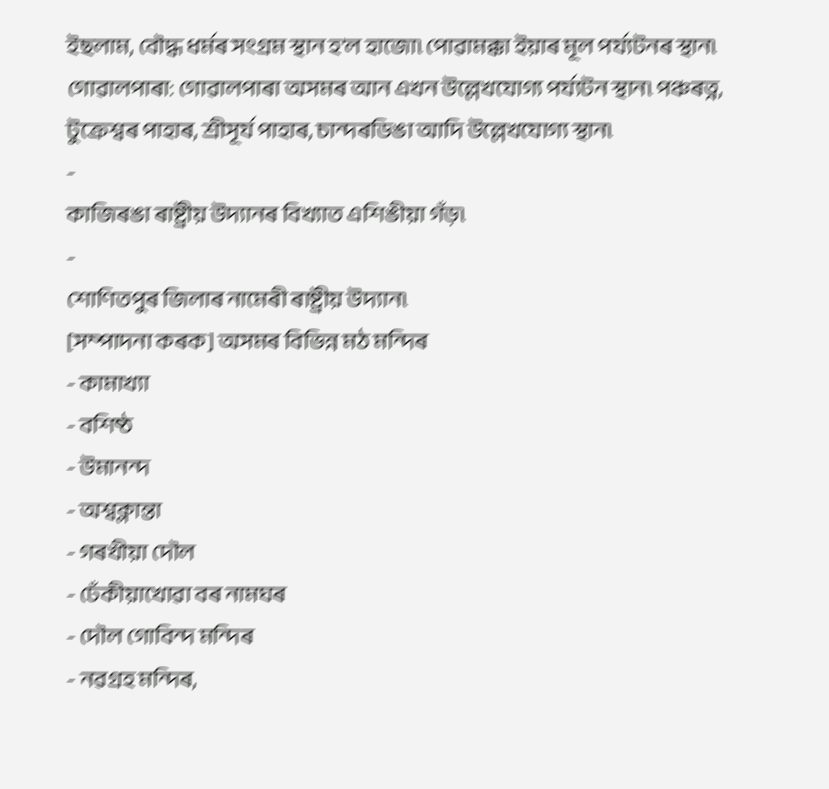ইছলাম, বৌদ্ধ ধৰ্মৰ সংগ্ৰম স্থান হ'ল হাজো৷ পোৱামক্কা ইয়াৰ মূল পৰ্য্যটনৰ স্থান৷
গোৱালপাৰা: গোৱালপাৰা অসমৰ আন এখন উল্লেখযোগ্য পৰ্য্যটন স্থান৷ পঞ্চৰত্ন, টুক্ৰেশ্বৰ পাহাৰ, শ্ৰীসূৰ্য পাহাৰ, চান্দৰডিঙা আদি উল্লেখযোগ্য স্থান৷
-
কাজিৰঙা ৰাষ্ট্ৰীয় উদ্যানৰ বিখ্যাত এশিঙীয়া গঁড়৷
-
শোণিতপুৰ জিলাৰ নামেৰী ৰাষ্ট্ৰীয় উদ্যান৷
[সম্পাদনা কৰক] অসমৰ বিভিন্ন মঠ মন্দিৰ
- কামাখ্যা
- বশিষ্ঠ
- উমানন্দ
- অশ্বক্লান্তা
- গৰখীয়া দৌল
- ঢেঁকীয়াখোৱা বৰ নামঘৰ
- দৌল গোবিন্দ মন্দিৰ
- নৱগ্ৰহ মন্দিৰ,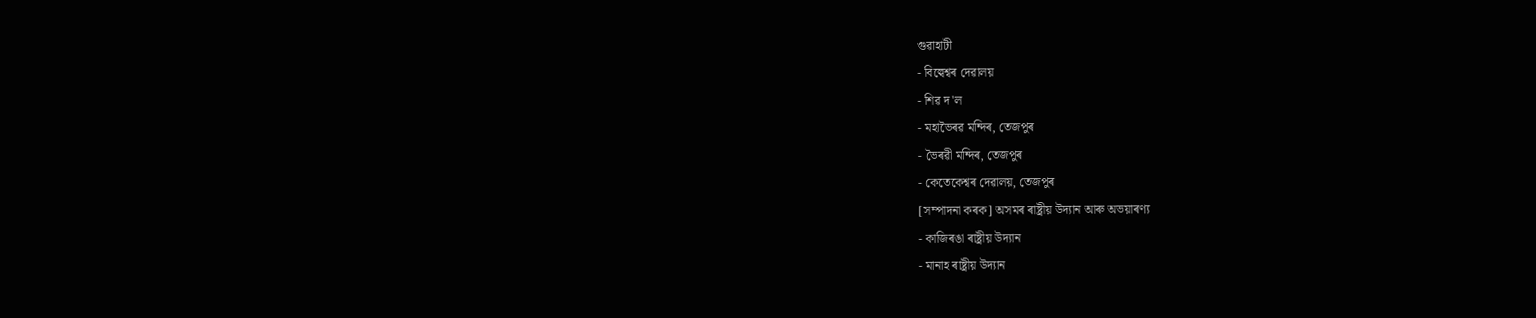গুৱাহাটী
- বিল্বেশ্বৰ দেৱালয়
- শিৱ দ'ল
- মহাভৈৰৱ মন্দিৰ, তেজপুৰ
- ভৈৰৱী মন্দিৰ, তেজপুৰ
- কেতেকেশ্বৰ দেৱালয়, তেজপুৰ
[সম্পাদনা কৰক] অসমৰ ৰাষ্ট্ৰীয় উদ্যান আৰু অভয়াৰণ্য
- কাজিৰঙা ৰাষ্ট্ৰীয় উদ্যান
- মানাহ ৰাষ্ট্ৰীয় উদ্যান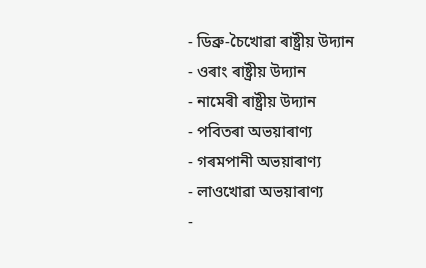- ডিব্ৰু-চৈখোৱা ৰাষ্ট্ৰীয় উদ্যান
- ওৰাং ৰাষ্ট্ৰীয় উদ্যান
- নামেৰী ৰাষ্ট্ৰীয় উদ্যান
- পবিতৰা অভয়াৰাণ্য
- গৰমপানী অভয়াৰাণ্য
- লাওখোৱা অভয়াৰাণ্য
-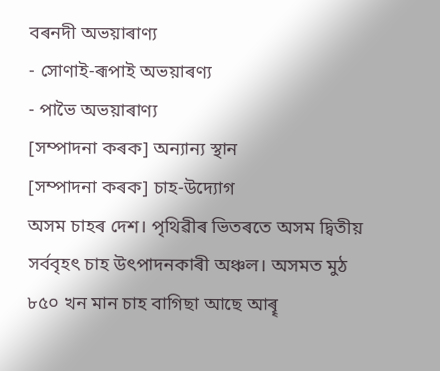বৰনদী অভয়াৰাণ্য
- সোণাই-ৰূপাই অভয়াৰণ্য
- পাভৈ অভয়াৰাণ্য
[সম্পাদনা কৰক] অন্যান্য স্থান
[সম্পাদনা কৰক] চাহ-উদ্যোগ
অসম চাহৰ দেশ। পৃথিৱীৰ ভিতৰতে অসম দ্বিতীয় সৰ্ববৃহৎ চাহ উৎপাদনকাৰী অঞ্চল। অসমত মুঠ ৮৫০ খন মান চাহ বাগিছা আছে আৰৄ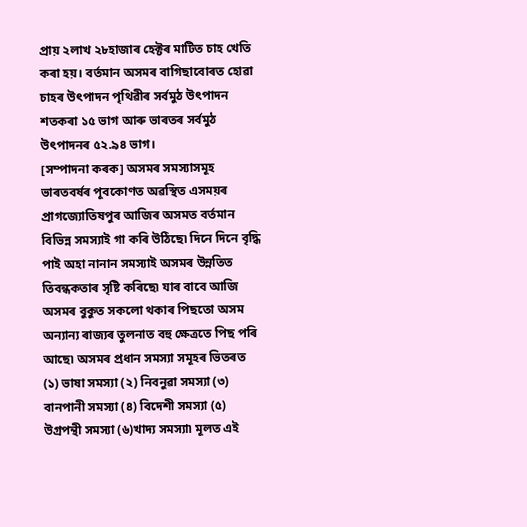প্ৰায় ২লাখ ২৮হাজাৰ হেক্টৰ মাটিত চাহ খেতি কৰা হয়। বৰ্তমান অসমৰ বাগিছাবোৰত হোৱা চাহৰ উৎপাদন পৃথিৱীৰ সৰ্বমুঠ উৎপাদন শতকৰা ১৫ ভাগ আৰু ভাৰতৰ সৰ্বমুঠ উৎপাদনৰ ৫২.৯৪ ভাগ।
[সম্পাদনা কৰক] অসমৰ সমস্যাসমূহ
ভাৰতবৰ্ষৰ পূবকোণত অৱস্থিত এসময়ৰ প্ৰাগজ্যোতিষপুৰ আজিৰ অসমত বৰ্তমান বিভিন্ন সমস্যাই গা কৰি উঠিছে৷ দিনে দিনে বৃদ্ধি পাই অহা নানান সমস্যাই অসমৰ উন্নতিত তিবন্ধকতাৰ সৃষ্টি কৰিছে৷ যাৰ বাবে আজি অসমৰ বুকুত সকলো থকাৰ পিছতো অসম অন্যান্য ৰাজ্যৰ তুলনাত বহু ক্ষেত্ৰতে পিছ পৰি আছে৷ অসমৰ প্ৰধান সমস্যা সমূহৰ ভিতৰত (১) ভাষা সমস্যা (২) নিবনুৱা সমস্যা (৩) বানপানী সমস্যা (৪) বিদেশী সমস্যা (৫) উগ্ৰপন্থী সমস্যা (৬)খাদ্য সমস্যা৷ মূলত এই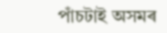পাঁচটাই অসমৰ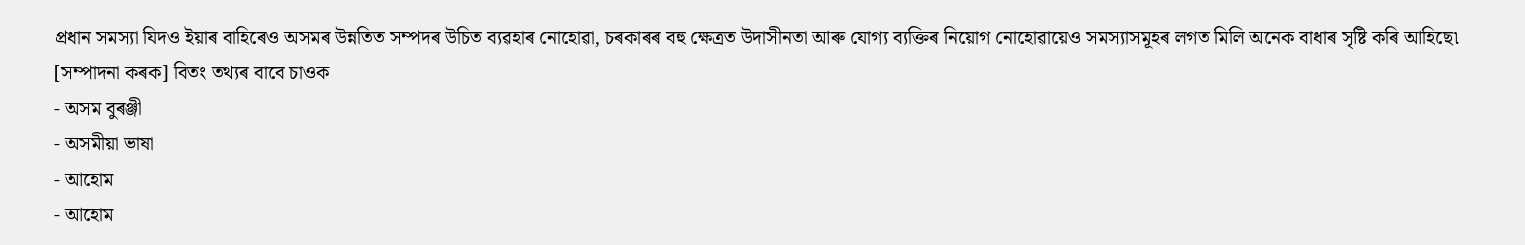প্ৰধান সমস্যা যিদও ইয়াৰ বাহিৰেও অসমৰ উন্নতিত সম্পদৰ উচিত ব্যৱহাৰ নোহোৱা, চৰকাৰৰ বহু ক্ষেত্ৰত উদাসীনতা আৰু যোগ্য ব্যক্তিৰ নিয়োগ নোহোৱায়েও সমস্যাসমূহৰ লগত মিলি অনেক বাধাৰ সৃষ্টি কৰি আহিছে৷
[সম্পাদনা কৰক] বিতং তথ্যৰ বাবে চাওক
- অসম বুৰঞ্জী
- অসমীয়া ভাষা
- আহোম
- আহোম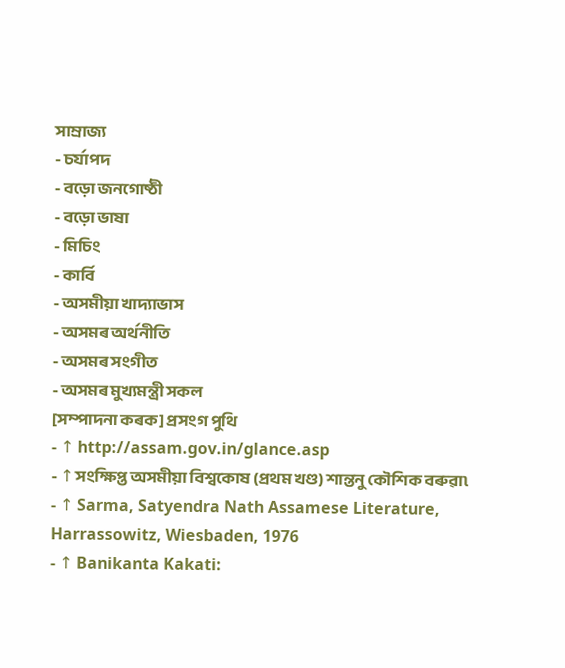সাম্ৰাজ্য
- চৰ্যাপদ
- বড়ো জনগোষ্ঠী
- বড়ো ভাষা
- মিচিং
- কাৰ্বি
- অসমীয়া খাদ্যাভাস
- অসমৰ অৰ্থনীতি
- অসমৰ সংগীত
- অসমৰ মুখ্যমন্ত্ৰী সকল
[সম্পাদনা কৰক] প্ৰসংগ পুথি
- ↑ http://assam.gov.in/glance.asp
- ↑ সংক্ষিপ্ত অসমীয়া বিশ্বকোষ (প্ৰথম খণ্ড) শান্তনু কৌশিক বৰুৱা৷
- ↑ Sarma, Satyendra Nath Assamese Literature, Harrassowitz, Wiesbaden, 1976
- ↑ Banikanta Kakati: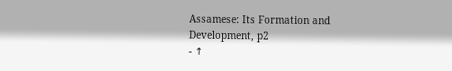Assamese: Its Formation and Development, p2
- ↑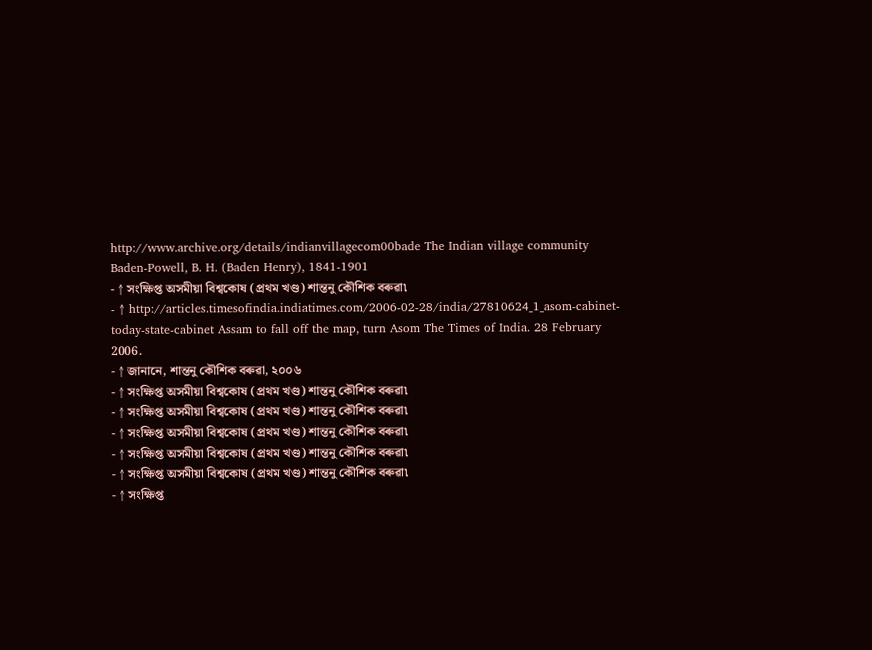http://www.archive.org/details/indianvillagecom00bade The Indian village community Baden-Powell, B. H. (Baden Henry), 1841-1901
- ↑ সংক্ষিপ্ত অসমীয়া বিশ্বকোষ (প্ৰথম খণ্ড) শান্তনু কৌশিক বৰুৱা৷
- ↑ http://articles.timesofindia.indiatimes.com/2006-02-28/india/27810624_1_asom-cabinet-today-state-cabinet Assam to fall off the map, turn Asom The Times of India. 28 February 2006.
- ↑ জানানে, শান্তনু কৌশিক বৰুৱা, ২০০৬
- ↑ সংক্ষিপ্ত অসমীয়া বিশ্বকোষ (প্ৰথম খণ্ড) শান্তনু কৌশিক বৰুৱা৷
- ↑ সংক্ষিপ্ত অসমীয়া বিশ্বকোষ (প্ৰথম খণ্ড) শান্তনু কৌশিক বৰুৱা৷
- ↑ সংক্ষিপ্ত অসমীয়া বিশ্বকোষ (প্ৰথম খণ্ড) শান্তনু কৌশিক বৰুৱা৷
- ↑ সংক্ষিপ্ত অসমীয়া বিশ্বকোষ (প্ৰথম খণ্ড) শান্তনু কৌশিক বৰুৱা৷
- ↑ সংক্ষিপ্ত অসমীয়া বিশ্বকোষ (প্ৰথম খণ্ড) শান্তনু কৌশিক বৰুৱা৷
- ↑ সংক্ষিপ্ত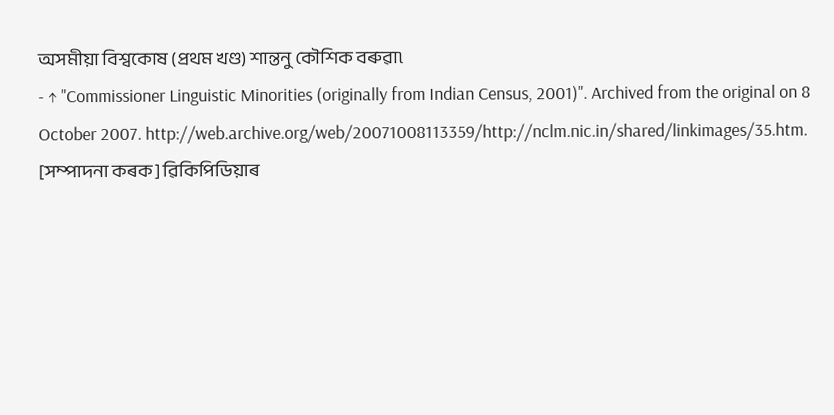অসমীয়া বিশ্বকোষ (প্ৰথম খণ্ড) শান্তনু কৌশিক বৰুৱা৷
- ↑ "Commissioner Linguistic Minorities (originally from Indian Census, 2001)". Archived from the original on 8 October 2007. http://web.archive.org/web/20071008113359/http://nclm.nic.in/shared/linkimages/35.htm.
[সম্পাদনা কৰক] ৱিকিপিডিয়াৰ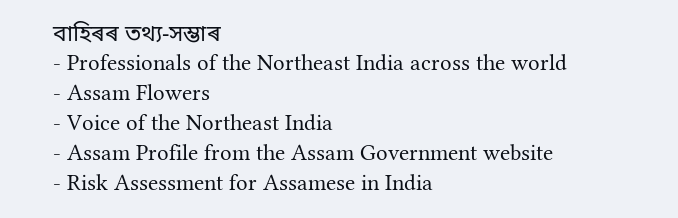বাহিৰৰ তথ্য-সম্ভাৰ
- Professionals of the Northeast India across the world
- Assam Flowers
- Voice of the Northeast India
- Assam Profile from the Assam Government website
- Risk Assessment for Assamese in India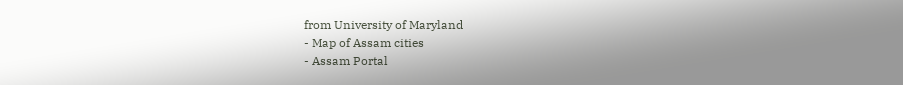from University of Maryland
- Map of Assam cities
- Assam Portal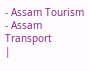- Assam Tourism
- Assam Transport
|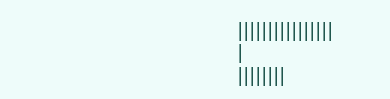||||||||||||||||
|
||||||||